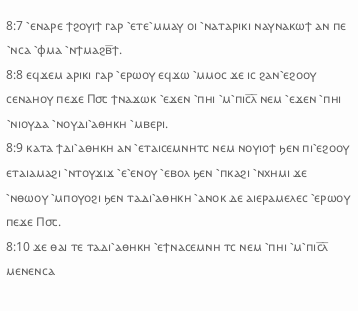8:7 ⳿ⲉⲛⲁⲣⲉ ϯϩⲟⲩⲓϯ ⲅⲁⲣ ⳿ⲉⲧⲉ⳿ⲙⲙⲁⲩ ⲟⲓ ⳿ⲛⲁⲧⲁⲣⲓⲕⲓ ⲛⲁⲩⲛⲁⲕⲱϯ ⲁⲛ ⲡⲉ ⳿ⲛⲥⲁ ⳿ⲫⲙⲁ ⳿ⲛϯⲙⲁϩⲃ̅ϯ.
8:8 ⲉϥϫⲉⲙ ⲁⲣⲓⲕⲓ ⲅⲁⲣ ⳿ⲉⲣⲱⲟⲩ ⲉϥϫⲱ ⳿ⲙⲙⲟⲥ ϫⲉ ⲓⲥ ϩⲁⲛ⳿ⲉϩⲟⲟⲩ ⲥⲉⲛⲁⲏⲟⲩ ⲡⲉϫⲉ Ⲡ⳪ ϯⲛⲁϫⲱⲕ ⳿ⲉϫⲉⲛ ⳿ⲡⲏⲓ ⳿ⲙ⳿ⲡⲓⲥ̅ⲗ̅ ⲛⲉⲙ ⳿ⲉϫⲉⲛ ⳿ⲡⲏⲓ ⳿ⲛⲓⲟⲩⲇⲁ ⳿ⲛⲟⲩⲇⲓ⳿ⲁⲑⲏⲕⲏ ⳿ⲙⲃⲉⲣⲓ.
8:9 ⲕⲁⲧⲁ ϯⲇⲓ⳿ⲁⲑⲏⲕⲏ ⲁⲛ ⳿ⲉⲧⲁⲓⲥⲉⲙⲛⲏⲧⲥ ⲛⲉⲙ ⲛⲟⲩⲓⲟϯ ϧⲉⲛ ⲡⲓ⳿ⲉϩⲟⲟⲩ ⲉⲧⲁⲓⲁⲙⲁϩⲓ ⳿ⲛⲧⲟⲩϫⲓϫ ⳿ⲉ⳿ⲉⲛⲟⲩ ⳿ⲉⲃⲟⲗ ϧⲉⲛ ⳿ⲡⲕⲁϩⲓ ⳿ⲛⲭⲏⲙⲓ ϫⲉ ⳿ⲛⲑⲱⲟⲩ ⳿ⲙⲡⲟⲩⲟϩⲓ ϧⲉⲛ ⲧⲁⲇⲓ⳿ⲁⲑⲏⲕⲏ ⳿ⲁⲛⲟⲕ ⲇⲉ ⲁⲓⲉⲣⲁⲙⲉⲗⲉⲥ ⳿ⲉⲣⲱⲟⲩ ⲡⲉϫⲉ Ⲡ⳪.
8:10 ϫⲉ ⲑⲁⲓ ⲧⲉ ⲧⲁⲇⲓ⳿ⲁⲑⲏⲕⲏ ⳿ⲉϯⲛⲁⲥⲉⲙⲛⲏ ⲧⲥ ⲛⲉⲙ ⳿ⲡⲏⲓ ⳿ⲙ⳿ⲡⲓⲥ̅ⲗ̅ ⲙⲉⲛⲉⲛⲥⲁ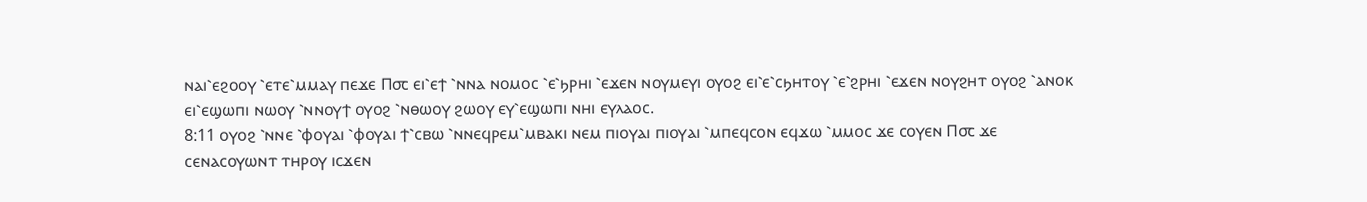ⲛⲁⲓ⳿ⲉϩⲟⲟⲩ ⳿ⲉⲧⲉ⳿ⲙⲙⲁⲩ ⲡⲉϫⲉ Ⲡ⳪ ⲉⲓ⳿ⲉϯ ⳿ⲛⲛⲁ ⲛⲟⲙⲟⲥ ⳿ⲉ⳿ϧⲣⲏⲓ ⳿ⲉϫⲉⲛ ⲛⲟⲩⲙⲉⲩⲓ ⲟⲩⲟϩ ⲉⲓ⳿ⲉ⳿ⲥϧⲏⲧⲟⲩ ⳿ⲉ⳿ϩⲣⲏⲓ ⳿ⲉϫⲉⲛ ⲛⲟⲩϩⲏⲧ ⲟⲩⲟϩ ⳿ⲁⲛⲟⲕ ⲉⲓ⳿ⲉϣⲱⲡⲓ ⲛⲱⲟⲩ ⳿ⲛⲛⲟⲩϯ ⲟⲩⲟϩ ⳿ⲛⲑⲱⲟⲩ ϩⲱⲟⲩ ⲉⲩ⳿ⲉϣⲱⲡⲓ ⲛⲏⲓ ⲉⲩⲗⲁⲟⲥ.
8:11 ⲟⲩⲟϩ ⳿ⲛⲛⲉ ⳿ⲫⲟⲩⲁⲓ ⳿ⲫⲟⲩⲁⲓ ϯ⳿ⲥⲃⲱ ⳿ⲛⲛⲉϥⲣⲉⲙ⳿ⲙⲃⲁⲕⲓ ⲛⲉⲙ ⲡⲓⲟⲩⲁⲓ ⲡⲓⲟⲩⲁⲓ ⳿ⲙⲡⲉϥⲥⲟⲛ ⲉϥϫⲱ ⳿ⲙⲙⲟⲥ ϫⲉ ⲥⲟⲩⲉⲛ Ⲡ⳪ ϫⲉ ⲥⲉⲛⲁⲥⲟⲩⲱⲛⲧ ⲧⲏⲣⲟⲩ ⲓⲥϫⲉⲛ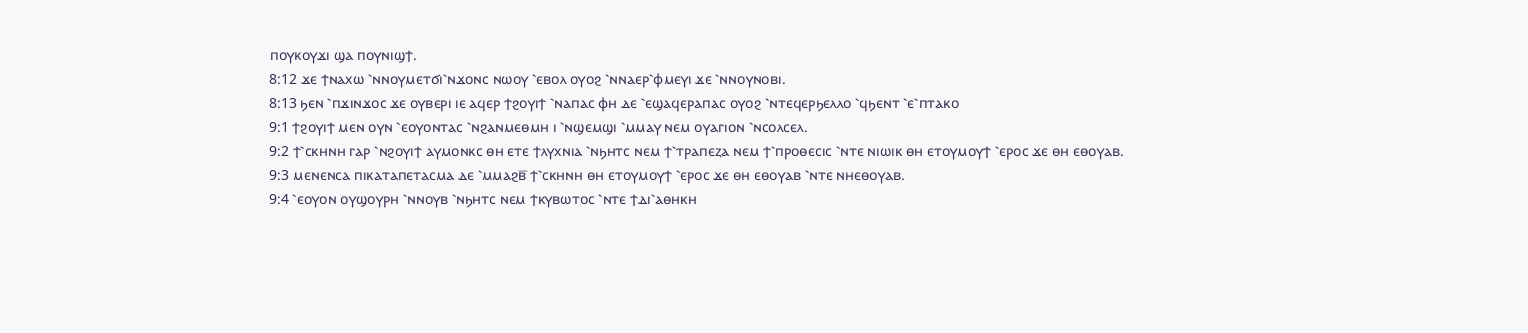ⲡⲟⲩⲕⲟⲩϫⲓ ϣⲁ ⲡⲟⲩⲛⲓϣϯ.
8:12 ϫⲉ ϯⲛⲁⲭⲱ ⳿ⲛⲛⲟⲩⲙⲉⲧϭⲓ⳿ⲛϫⲟⲛⲥ ⲛⲱⲟⲩ ⳿ⲉⲃⲟⲗ ⲟⲩⲟϩ ⳿ⲛⲛⲁⲉⲣ⳿ⲫⲙⲉⲩⲓ ϫⲉ ⳿ⲛⲛⲟⲩⲛⲟⲃⲓ.
8:13 ϧⲉⲛ ⳿ⲡϫⲓⲛϫⲟⲥ ϫⲉ ⲟⲩⲃⲉⲣⲓ ⲓⲉ ⲁϥⲉⲣ ϯϩⲟⲩⲓϯ ⳿ⲛⲁⲡⲁⲥ ⲫⲏ ⲇⲉ ⳿ⲉϣⲁϥⲉⲣⲁⲡⲁⲥ ⲟⲩⲟϩ ⳿ⲛⲧⲉϥⲉⲣϧⲉⲗⲗⲟ ⳿ϥϧⲉⲛⲧ ⳿ⲉ⳿ⲡⲧⲁⲕⲟ
9:1 ϯϩⲟⲩⲓϯ ⲙⲉⲛ ⲟⲩⲛ ⳿ⲉⲟⲩⲟⲛⲧⲁⲥ ⳿ⲛϩⲁⲛⲙⲉⲑⲙⲏ ⲓ ⳿ⲛϣⲉⲙϣⲓ ⳿ⲙⲙⲁⲩ ⲛⲉⲙ ⲟⲩⲁⲅⲓⲟⲛ ⳿ⲛⲥⲟⲗⲥⲉⲗ.
9:2 ϯ⳿ⲥⲕⲏⲛⲏ ⲅⲁⲣ ⳿ⲛϩⲟⲩⲓϯ ⲁⲩⲙⲟⲛⲕⲥ ⲑⲏ ⲉⲧⲉ ϯⲗⲩⲭⲛⲓⲁ ⳿ⲛϧⲏⲧⲥ ⲛⲉⲙ ϯ⳿ⲧⲣⲁⲡⲉⲍⲁ ⲛⲉⲙ ϯ⳿ⲡⲣⲟⲑⲉⲥⲓⲥ ⳿ⲛⲧⲉ ⲛⲓⲱⲓⲕ ⲑⲏ ⲉⲧⲟⲩⲙⲟⲩϯ ⳿ⲉⲣⲟⲥ ϫⲉ ⲑⲏ ⲉⲑⲟⲩⲁⲃ.
9:3 ⲙⲉⲛⲉⲛⲥⲁ ⲡⲓⲕⲁⲧⲁⲡⲉⲧⲁⲥⲙⲁ ⲇⲉ ⳿ⲙⲙⲁϩⲃ̅ ϯ⳿ⲥⲕⲏⲛⲏ ⲑⲏ ⲉⲧⲟⲩⲙⲟⲩϯ ⳿ⲉⲣⲟⲥ ϫⲉ ⲑⲏ ⲉⲑⲟⲩⲁⲃ ⳿ⲛⲧⲉ ⲛⲏⲉⲑⲟⲩⲁⲃ.
9:4 ⳿ⲉⲟⲩⲟⲛ ⲟⲩϣⲟⲩⲣⲏ ⳿ⲛⲛⲟⲩⲃ ⳿ⲛϧⲏⲧⲥ ⲛⲉⲙ ϯⲕⲩⲃⲱⲧⲟⲥ ⳿ⲛⲧⲉ ϯⲇⲓ⳿ⲁⲑⲏⲕⲏ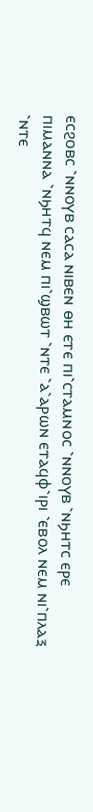ⲉⲥϩⲟⲃⲥ ⳿ⲛⲛⲟⲩⲃ ⲥⲁⲥⲁ ⲛⲓⲃⲉⲛ ⲑⲏ ⲉⲧⲉ ⲡⲓ⳿ⲥⲧⲁⲙⲛⲟⲥ ⳿ⲛⲛⲟⲩⲃ ⳿ⲛϧⲏⲧⲥ ⲉⲣⲉ ⲡⲓⲙⲁⲛⲛⲁ ⳿ⲛϧⲏⲧϥ ⲛⲉⲙ ⲡⲓ⳿ϣⲃⲱⲧ ⳿ⲛⲧⲉ ⳿ⲁ⳿ⲁⲣⲱⲛ ⲉⲧⲁϥⲫ⳿ⲓⲣⲓ ⳿ⲉⲃⲟⲗ ⲛⲉⲙ ⲛⲓ⳿ⲡⲗⲁⲝ ⳿ⲛⲧⲉ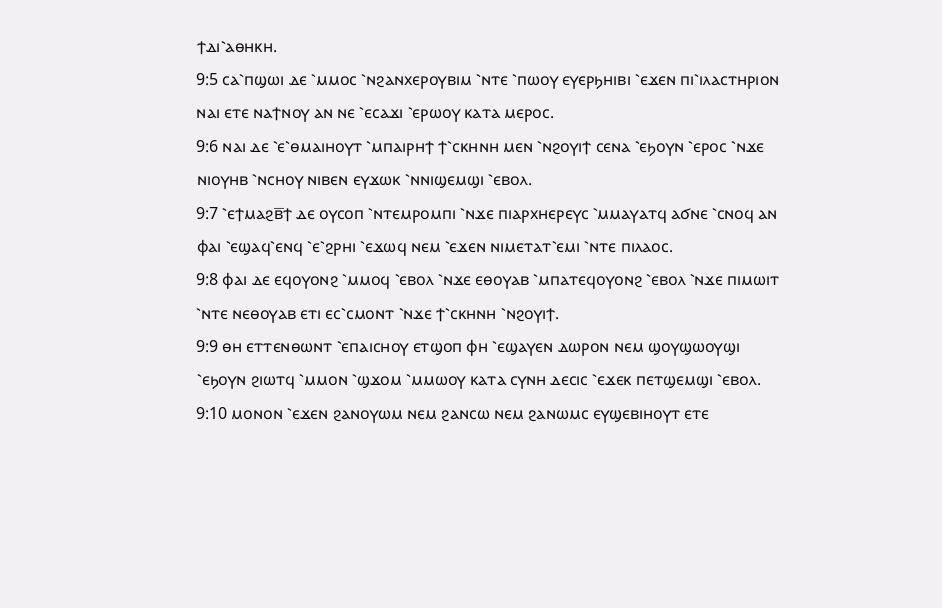ϯⲇⲓ⳿ⲁⲑⲏⲕⲏ.
9:5 ⲥⲁ⳿ⲡϣⲱⲓ ⲇⲉ ⳿ⲙⲙⲟⲥ ⳿ⲛϩⲁⲛⲭⲉⲣⲟⲩⲃⲓⲙ ⳿ⲛⲧⲉ ⳿ⲡⲱⲟⲩ ⲉⲩⲉⲣϧⲏⲓⲃⲓ ⳿ⲉϫⲉⲛ ⲡⲓ⳿ⲓⲗⲁⲥⲧⲏⲣⲓⲟⲛ ⲛⲁⲓ ⲉⲧⲉ ⲛⲁϯⲛⲟⲩ ⲁⲛ ⲛⲉ ⳿ⲉⲥⲁϫⲓ ⳿ⲉⲣⲱⲟⲩ ⲕⲁⲧⲁ ⲙⲉⲣⲟⲥ.
9:6 ⲛⲁⲓ ⲇⲉ ⳿ⲉ⳿ⲑⲙⲁⲓⲏⲟⲩⲧ ⳿ⲙⲡⲁⲓⲣⲏϯ ϯ⳿ⲥⲕⲏⲛⲏ ⲙⲉⲛ ⳿ⲛϩⲟⲩⲓϯ ⲥⲉⲛⲁ ⳿ⲉϧⲟⲩⲛ ⳿ⲉⲣⲟⲥ ⳿ⲛϫⲉ ⲛⲓⲟⲩⲏⲃ ⳿ⲛⲥⲏⲟⲩ ⲛⲓⲃⲉⲛ ⲉⲩϫⲱⲕ ⳿ⲛⲛⲓϣⲉⲙϣⲓ ⳿ⲉⲃⲟⲗ.
9:7 ⳿ⲉϯⲙⲁϩⲃ̅ϯ ⲇⲉ ⲟⲩⲥⲟⲡ ⳿ⲛⲧⲉⲙⲣⲟⲙⲡⲓ ⳿ⲛϫⲉ ⲡⲓⲁⲣⲭⲏⲉⲣⲉⲩⲥ ⳿ⲙⲙⲁⲩⲁⲧϥ ⲁϭⲛⲉ ⳿ⲥⲛⲟϥ ⲁⲛ ⲫⲁⲓ ⳿ⲉϣⲁϥ⳿ⲉⲛϥ ⳿ⲉ⳿ϩⲣⲏⲓ ⳿ⲉϫⲱϥ ⲛⲉⲙ ⳿ⲉϫⲉⲛ ⲛⲓⲙⲉⲧⲁⲧ⳿ⲉⲙⲓ ⳿ⲛⲧⲉ ⲡⲓⲗⲁⲟⲥ.
9:8 ⲫⲁⲓ ⲇⲉ ⲉϥⲟⲩⲟⲛϩ ⳿ⲙⲙⲟϥ ⳿ⲉⲃⲟⲗ ⳿ⲛϫⲉ ⲉⲑⲟⲩⲁⲃ ⳿ⲙⲡⲁⲧⲉϥⲟⲩⲟⲛϩ ⳿ⲉⲃⲟⲗ ⳿ⲛϫⲉ ⲡⲓⲙⲱⲓⲧ ⳿ⲛⲧⲉ ⲛⲉⲑⲟⲩⲁⲃ ⲉⲧⲓ ⲉⲥ⳿ⲥⲙⲟⲛⲧ ⳿ⲛϫⲉ ϯ⳿ⲥⲕⲏⲛⲏ ⳿ⲛϩⲟⲩⲓϯ.
9:9 ⲑⲏ ⲉⲧⲧⲉⲛⲑⲱⲛⲧ ⳿ⲉⲡⲁⲓⲥⲏⲟⲩ ⲉⲧϣⲟⲡ ⲫⲏ ⳿ⲉϣⲁⲩⲉⲛ ⲇⲱⲣⲟⲛ ⲛⲉⲙ ϣⲟⲩϣⲱⲟⲩϣⲓ ⳿ⲉϧⲟⲩⲛ ϩⲓⲱⲧϥ ⳿ⲙⲙⲟⲛ ⳿ϣϫⲟⲙ ⳿ⲙⲙⲱⲟⲩ ⲕⲁⲧⲁ ⲥⲩⲛⲏ ⲇⲉⲥⲓⲥ ⳿ⲉϫⲉⲕ ⲡⲉⲧϣⲉⲙϣⲓ ⳿ⲉⲃⲟⲗ.
9:10 ⲙⲟⲛⲟⲛ ⳿ⲉϫⲉⲛ ϩⲁⲛⲟⲩⲱⲙ ⲛⲉⲙ ϩⲁⲛⲥⲱ ⲛⲉⲙ ϩⲁⲛⲱⲙⲥ ⲉⲩϣⲉⲃⲓⲏⲟⲩⲧ ⲉⲧⲉ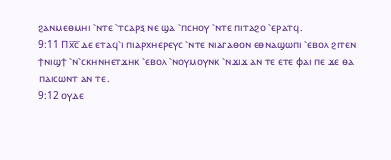ϩⲁⲛⲙⲉⲑⲙⲏⲓ ⳿ⲛⲧⲉ ⳿ⲧⲥⲁⲣⲝ ⲛⲉ ϣⲁ ⳿ⲡⲥⲏⲟⲩ ⳿ⲛⲧⲉ ⲡⲓⲧⲁϩⲟ ⳿ⲉⲣⲁⲧϥ.
9:11 Ⲡⲭ̅ⲥ̅ ⲇⲉ ⲉⲧⲁϥ⳿ⲓ ⲡⲓⲁⲣⲭⲏⲉⲣⲉⲩⲥ ⳿ⲛⲧⲉ ⲛⲓⲁⲅⲁⲑⲟⲛ ⲉⲑⲛⲁϣⲱⲡⲓ ⳿ⲉⲃⲟⲗ ϩⲓⲧⲉⲛ ϯⲛⲓϣϯ ⳿ⲛ⳿ⲥⲕⲏⲛⲏⲉⲧϫⲏⲕ ⳿ⲉⲃⲟⲗ ⳿ⲛⲟⲩⲙⲟⲩⲛⲕ ⳿ⲛϫⲓϫ ⲁⲛ ⲧⲉ ⲉⲧⲉ ⲫⲁⲓ ⲡⲉ ϫⲉ ⲑⲁ ⲡⲁⲓⲥⲱⲛⲧ ⲁⲛ ⲧⲉ.
9:12 ⲟⲩⲇⲉ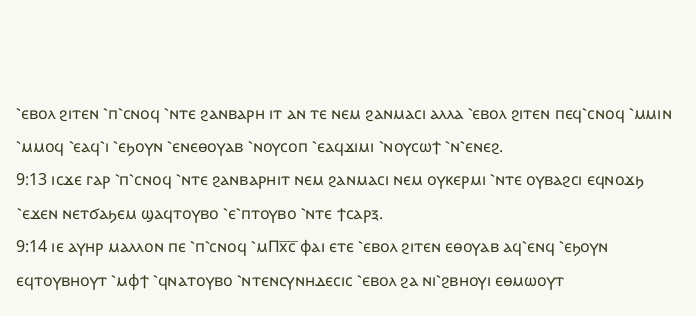⳿ⲉⲃⲟⲗ ϩⲓⲧⲉⲛ ⳿ⲡ⳿ⲥⲛⲟϥ ⳿ⲛⲧⲉ ϩⲁⲛⲃⲁⲣⲏ ⲓⲧ ⲁⲛ ⲧⲉ ⲛⲉⲙ ϩⲁⲛⲙⲁⲥⲓ ⲁⲗⲗⲁ ⳿ⲉⲃⲟⲗ ϩⲓⲧⲉⲛ ⲡⲉϥ⳿ⲥⲛⲟϥ ⳿ⲙⲙⲓⲛ ⳿ⲙⲙⲟϥ ⳿ⲉⲁϥ⳿ⲓ ⳿ⲉϧⲟⲩⲛ ⳿ⲉⲛⲉⲑⲟⲩⲁⲃ ⳿ⲛⲟⲩⲥⲟⲡ ⳿ⲉⲁϥϫⲓⲙⲓ ⳿ⲛⲟⲩⲥⲱϯ ⳿ⲛ⳿ⲉⲛⲉϩ.
9:13 ⲓⲥϫⲉ ⲅⲁⲣ ⳿ⲡ⳿ⲥⲛⲟϥ ⳿ⲛⲧⲉ ϩⲁⲛⲃⲁⲣⲏⲓⲧ ⲛⲉⲙ ϩⲁⲛⲙⲁⲥⲓ ⲛⲉⲙ ⲟⲩⲕⲉⲣⲙⲓ ⳿ⲛⲧⲉ ⲟⲩⲃⲁϩⲥⲓ ⲉϥⲛⲟϫϧ ⳿ⲉϫⲉⲛ ⲛⲉⲧϭⲁϧⲉⲙ ϣⲁϥⲧⲟⲩⲃⲟ ⳿ⲉ⳿ⲡⲧⲟⲩⲃⲟ ⳿ⲛⲧⲉ ϯⲥⲁⲣⲝ.
9:14 ⲓⲉ ⲁⲩⲏⲣ ⲙⲁⲗⲗⲟⲛ ⲡⲉ ⳿ⲡ⳿ⲥⲛⲟϥ ⳿ⲙⲠⲭ̅ⲥ̅ ⲫⲁⲓ ⲉⲧⲉ ⳿ⲉⲃⲟⲗ ϩⲓⲧⲉⲛ ⲉⲑⲟⲩⲁⲃ ⲁϥ⳿ⲉⲛϥ ⳿ⲉϧⲟⲩⲛ ⲉϥⲧⲟⲩⲃⲏⲟⲩⲧ ⳿ⲙⲫϯ ⳿ϥⲛⲁⲧⲟⲩⲃⲟ ⳿ⲛⲧⲉⲛⲥⲩⲛⲏⲇⲉⲥⲓⲥ ⳿ⲉⲃⲟⲗ ϩⲁ ⲛⲓ⳿ϩⲃⲏⲟⲩⲓ ⲉⲑⲙⲱⲟⲩⲧ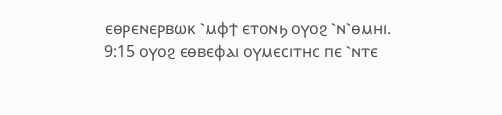ⲉⲑⲣⲉⲛⲉⲣⲃⲱⲕ ⳿ⲙⲫϯ ⲉⲧⲟⲛϧ ⲟⲩⲟϩ ⳿ⲛ⳿ⲑⲙⲏⲓ.
9:15 ⲟⲩⲟϩ ⲉⲑⲃⲉⲫⲁⲓ ⲟⲩⲙⲉⲥⲓⲧⲏⲥ ⲡⲉ ⳿ⲛⲧⲉ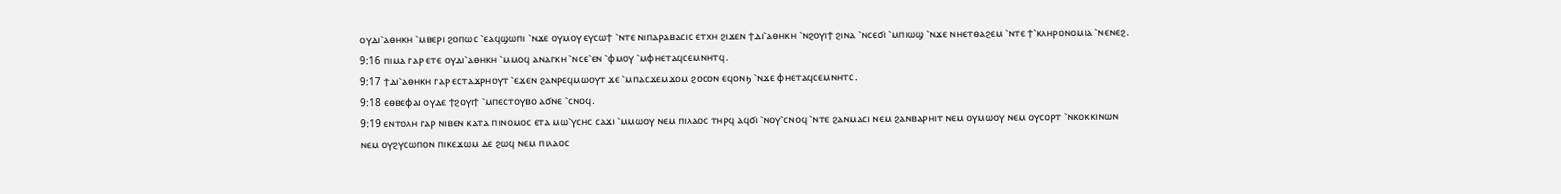ⲟⲩⲇⲓ⳿ⲁⲑⲏⲕⲏ ⳿ⲙⲃⲉⲣⲓ ϩⲟⲡⲱⲥ ⳿ⲉⲁϥϣⲱⲡⲓ ⳿ⲛϫⲉ ⲟⲩⲙⲟⲩ ⲉⲩⲥⲱϯ ⳿ⲛⲧⲉ ⲛⲓⲡⲁⲣⲁⲃⲁⲥⲓⲥ ⲉⲧⲭⲏ ϩⲓϫⲉⲛ ϯⲇⲓ⳿ⲁⲑⲏⲕⲏ ⳿ⲛϩⲟⲩⲓϯ ϩⲓⲛⲁ ⳿ⲛⲥⲉϭⲓ ⳿ⲙⲡⲓⲱϣ ⳿ⲛϫⲉ ⲛⲏⲉⲧⲑⲁϩⲉⲙ ⳿ⲛⲧⲉ ϯ⳿ⲕⲗⲏⲣⲟⲛⲟⲙⲓⲁ ⳿ⲛⲉⲛⲉϩ.
9:16 ⲡⲓⲙⲁ ⲅⲁⲣ ⲉⲧⲉ ⲟⲩⲇⲓ⳿ⲁⲑⲏⲕⲏ ⳿ⲙⲙⲟϥ ⲁⲛⲁⲅⲕⲏ ⳿ⲛⲥⲉ⳿ⲉⲛ ⳿ⲫⲙⲟⲩ ⳿ⲙⲫⲏⲉⲧⲁϥⲥⲉⲙⲛⲏⲧϥ.
9:17 ϯⲇⲓ⳿ⲁⲑⲏⲕⲏ ⲅⲁⲣ ⲉⲥⲧⲁϫⲣⲏⲟⲩⲧ ⳿ⲉϫⲉⲛ ϩⲁⲛⲣⲉϥⲙⲱⲟⲩⲧ ϫⲉ ⳿ⲙⲡⲁⲥϫⲉⲙϫⲟⲙ ϩⲟⲥⲟⲛ ⲉϥⲟⲛϧ ⳿ⲛϫⲉ ⲫⲏⲉⲧⲁϥⲥⲉⲙⲛⲏⲧⲥ.
9:18 ⲉⲑⲃⲉⲫⲁⲓ ⲟⲩⲇⲉ ϯϩⲟⲩⲓϯ ⳿ⲙⲡⲉⲥⲧⲟⲩⲃⲟ ⲁϭⲛⲉ ⳿ⲥⲛⲟϥ.
9:19 ⲉⲛⲧⲟⲗⲏ ⲅⲁⲣ ⲛⲓⲃⲉⲛ ⲕⲁⲧⲁ ⲡⲓⲛⲟⲙⲟⲥ ⲉⲧⲁ ⲙⲱ⳿ⲩⲥⲏⲥ ⲥⲁϫⲓ ⳿ⲙⲙⲱⲟⲩ ⲛⲉⲙ ⲡⲓⲗⲁⲟⲥ ⲧⲏⲣϥ ⲁϥϭⲓ ⳿ⲛⲟⲩ⳿ⲥⲛⲟϥ ⳿ⲛⲧⲉ ϩⲁⲛⲙⲁⲥⲓ ⲛⲉⲙ ϩⲁⲛⲃⲁⲣⲏⲓⲧ ⲛⲉⲙ ⲟⲩⲙⲱⲟⲩ ⲛⲉⲙ ⲟⲩⲥⲟⲣⲧ ⳿ⲛⲕⲟⲕⲕⲓⲛⲱⲛ ⲛⲉⲙ ⲟⲩϩⲩⲥⲱⲡⲟⲛ ⲡⲓⲕⲉϫⲱⲙ ⲇⲉ ϩⲱϥ ⲛⲉⲙ ⲡⲓⲗⲁⲟⲥ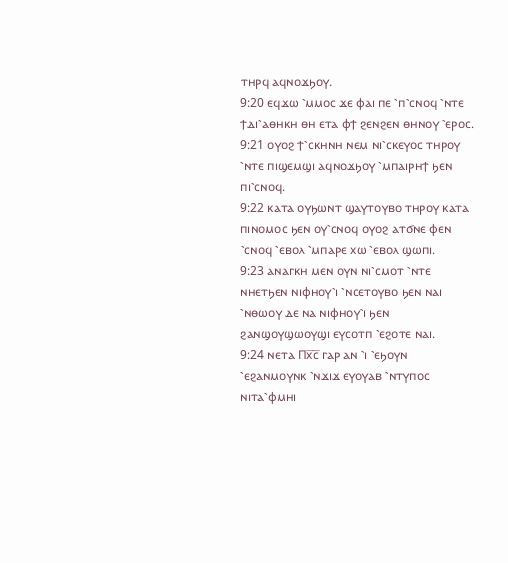ⲧⲏⲣϥ ⲁϥⲛⲟϫϧⲟⲩ.
9:20 ⲉϥϫⲱ ⳿ⲙⲙⲟⲥ ϫⲉ ⲫⲁⲓ ⲡⲉ ⳿ⲡ⳿ⲥⲛⲟϥ ⳿ⲛⲧⲉ ϯⲇⲓ⳿ⲁⲑⲏⲕⲏ ⲑⲏ ⲉⲧⲁ ⲫϯ ϩⲉⲛϩⲉⲛ ⲑⲏⲛⲟⲩ ⳿ⲉⲣⲟⲥ.
9:21 ⲟⲩⲟϩ ϯ⳿ⲥⲕⲏⲛⲏ ⲛⲉⲙ ⲛⲓ⳿ⲥⲕⲉⲩⲟⲥ ⲧⲏⲣⲟⲩ ⳿ⲛⲧⲉ ⲡⲓϣⲉⲙϣⲓ ⲁϥⲛⲟϫϧⲟⲩ ⳿ⲙⲡⲁⲓⲣⲏϯ ϧⲉⲛ ⲡⲓ⳿ⲥⲛⲟϥ.
9:22 ⲕⲁⲧⲁ ⲟⲩϧⲱⲛⲧ ϣⲁⲩⲧⲟⲩⲃⲟ ⲧⲏⲣⲟⲩ ⲕⲁⲧⲁ ⲡⲓⲛⲟⲙⲟⲥ ϧⲉⲛ ⲟⲩ⳿ⲥⲛⲟϥ ⲟⲩⲟϩ ⲁⲧϭⲛⲉ ⲫⲉⲛ ⳿ⲥⲛⲟϥ ⳿ⲉⲃⲟⲗ ⳿ⲙⲡⲁⲣⲉ ⲭⲱ ⳿ⲉⲃⲟⲗ ϣⲱⲡⲓ.
9:23 ⲁⲛⲁⲅⲕⲏ ⲙⲉⲛ ⲟⲩⲛ ⲛⲓ⳿ⲥⲙⲟⲧ ⳿ⲛⲧⲉ ⲛⲏⲉⲧϧⲉⲛ ⲛⲓⲫⲏⲟⲩ⳿ⲓ ⳿ⲛⲥⲉⲧⲟⲩⲃⲟ ϧⲉⲛ ⲛⲁⲓ ⳿ⲛⲑⲱⲟⲩ ⲇⲉ ⲛⲁ ⲛⲓⲫⲏⲟⲩ⳿ⲓ ϧⲉⲛ ϩⲁⲛϣⲟⲩϣⲱⲟⲩϣⲓ ⲉⲩⲥⲟⲧⲡ ⳿ⲉϩⲟⲧⲉ ⲛⲁⲓ.
9:24 ⲛⲉⲧⲁ Ⲡⲭ̅ⲥ̅ ⲅⲁⲣ ⲁⲛ ⳿ⲓ ⳿ⲉϧⲟⲩⲛ ⳿ⲉϩⲁⲛⲙⲟⲩⲛⲕ ⳿ⲛϫⲓϫ ⲉⲩⲟⲩⲁⲃ ⳿ⲛⲧⲩⲡⲟⲥ ⲛⲓⲧⲁ⳿ⲫⲙⲏⲓ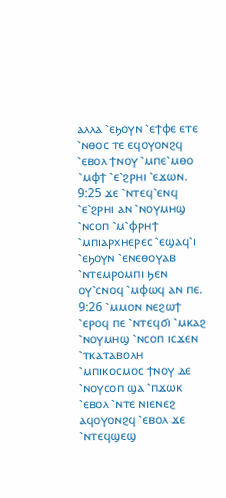ⲁⲗⲗⲁ ⳿ⲉϧⲟⲩⲛ ⳿ⲉϯⲫⲉ ⲉⲧⲉ ⳿ⲛⲑⲟⲥ ⲧⲉ ⲉϥⲟⲩⲟⲛϩϥ ⳿ⲉⲃⲟⲗ ϯⲛⲟⲩ ⳿ⲙⲡⲉ⳿ⲙⲑⲟ ⳿ⲙⲫϯ ⳿ⲉ⳿ϩⲣⲏⲓ ⳿ⲉϫⲱⲛ.
9:25 ϫⲉ ⳿ⲛⲧⲉϥ⳿ⲉⲛϥ ⳿ⲉ⳿ϩⲣⲏⲓ ⲁⲛ ⳿ⲛⲟⲩⲙⲏϣ ⳿ⲛⲥⲟⲡ ⳿ⲙ⳿ⲫⲣⲏϯ ⳿ⲙⲡⲓⲁⲣⲭⲏⲉⲣⲉⲥ ⳿ⲉϣⲁϥ⳿ⲓ ⳿ⲉϧⲟⲩⲛ ⳿ⲉⲛⲉⲑⲟⲩⲁⲃ ⳿ⲛⲧⲉⲙⲣⲟⲙⲡⲓ ϧⲉⲛ ⲟⲩ⳿ⲥⲛⲟϥ ⳿ⲙⲫⲱϥ ⲁⲛ ⲡⲉ.
9:26 ⳿ⲙⲙⲟⲛ ⲛⲉϩⲱϯ ⳿ⲉⲣⲟϥ ⲡⲉ ⳿ⲛⲧⲉϥϭⲓ ⳿ⲙⲕⲁϩ ⳿ⲛⲟⲩⲙⲏϣ ⳿ⲛⲥⲟⲡ ⲓⲥϫⲉⲛ ⳿ⲧⲕⲁⲧⲁⲃⲟⲗⲏ ⳿ⲙⲡⲓⲕⲟⲥⲙⲟⲥ ϯⲛⲟⲩ ⲇⲉ ⳿ⲛⲟⲩⲥⲟⲡ ϣⲁ ⳿ⲡϫⲱⲕ ⳿ⲉⲃⲟⲗ ⳿ⲛⲧⲉ ⲛⲓⲉⲛⲉϩ ⲁϥⲟⲩⲟⲛϩϥ ⳿ⲉⲃⲟⲗ ϫⲉ ⳿ⲛⲧⲉϥϣⲉϣ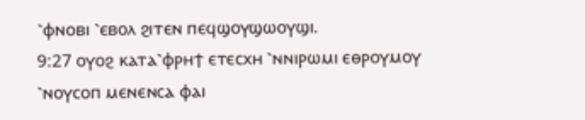⳿ⲫⲛⲟⲃⲓ ⳿ⲉⲃⲟⲗ ϩⲓⲧⲉⲛ ⲡⲉϥϣⲟⲩϣⲱⲟⲩϣⲓ.
9:27 ⲟⲩⲟϩ ⲕⲁⲧⲁ⳿ⲫⲣⲏϯ ⲉⲧⲉⲥⲭⲏ ⳿ⲛⲛⲓⲣⲱⲙⲓ ⲉⲑⲣⲟⲩⲙⲟⲩ ⳿ⲛⲟⲩⲥⲟⲡ ⲙⲉⲛⲉⲛⲥⲁ ⲫⲁⲓ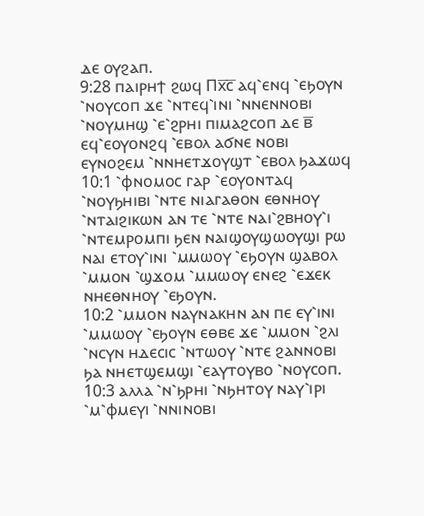ⲇⲉ ⲟⲩϩⲁⲡ.
9:28 ⲡⲁⲓⲣⲏϯ ϩⲱϥ Ⲡⲭ̅ⲥ̅ ⲁϥ⳿ⲉⲛϥ ⳿ⲉϧⲟⲩⲛ ⳿ⲛⲟⲩⲥⲟⲡ ϫⲉ ⳿ⲛⲧⲉϥ⳿ⲓⲛⲓ ⳿ⲛⲛⲉⲛⲛⲟⲃⲓ ⳿ⲛⲟⲩⲙⲏϣ ⳿ⲉ⳿ϩⲣⲏⲓ ⲡⲓⲙⲁϩⲥⲟⲡ ⲇⲉ ⲃ̅ ⲉϥ⳿ⲉⲟⲩⲟⲛϩϥ ⳿ⲉⲃⲟⲗ ⲁϭⲛⲉ ⲛⲟⲃⲓ ⲉⲩⲛⲟϩⲉⲙ ⳿ⲛⲛⲏⲉⲧϫⲟⲩϣⲧ ⳿ⲉⲃⲟⲗ ϧⲁϫⲱϥ
10:1 ⳿ⲫⲛⲟⲙⲟⲥ ⲅⲁⲣ ⳿ⲉⲟⲩⲟⲛⲧⲁϥ ⳿ⲛⲟⲩϧⲏⲓⲃⲓ ⳿ⲛⲧⲉ ⲛⲓⲁⲅⲁⲑⲟⲛ ⲉⲑⲛⲏⲟⲩ ⳿ⲛⲧⲁⲓϩⲓⲕⲱⲛ ⲁⲛ ⲧⲉ ⳿ⲛⲧⲉ ⲛⲁⲓ⳿ϩⲃⲏⲟⲩ⳿ⲓ ⳿ⲛⲧⲉⲙⲣⲟⲙⲡⲓ ϧⲉⲛ ⲛⲁⲓϣⲟⲩϣⲱⲟⲩϣⲓ ⲣⲱ ⲛⲁⲓ ⲉⲧⲟⲩ⳿ⲓⲛⲓ ⳿ⲙⲙⲱⲟⲩ ⳿ⲉϧⲟⲩⲛ ϣⲁⲃⲟⲗ ⳿ⲙⲙⲟⲛ ⳿ϣϫⲟⲙ ⳿ⲙⲙⲱⲟⲩ ⲉⲛⲉϩ ⳿ⲉϫⲉⲕ ⲛⲏⲉⲑⲛⲏⲟⲩ ⳿ⲉϧⲟⲩⲛ.
10:2 ⳿ⲙⲙⲟⲛ ⲛⲁⲩⲛⲁⲕⲏⲛ ⲁⲛ ⲡⲉ ⲉⲩ⳿ⲓⲛⲓ ⳿ⲙⲙⲱⲟⲩ ⳿ⲉϧⲟⲩⲛ ⲉⲑⲃⲉ ϫⲉ ⳿ⲙⲙⲟⲛ ⳿ϩⲗⲓ ⳿ⲛⲥⲩⲛ ⲏⲇⲉⲥⲓⲥ ⳿ⲛⲧⲱⲟⲩ ⳿ⲛⲧⲉ ϩⲁⲛⲛⲟⲃⲓ ϧⲁ ⲛⲏⲉⲧϣⲉⲙϣⲓ ⳿ⲉⲁⲩⲧⲟⲩⲃⲟ ⳿ⲛⲟⲩⲥⲟⲡ.
10:3 ⲁⲗⲗⲁ ⳿ⲛ⳿ϧⲣⲏⲓ ⳿ⲛϧⲏⲧⲟⲩ ⲛⲁⲩ⳿ⲓⲣⲓ ⳿ⲙ⳿ⲫⲙⲉⲩⲓ ⳿ⲛⲛⲓⲛⲟⲃⲓ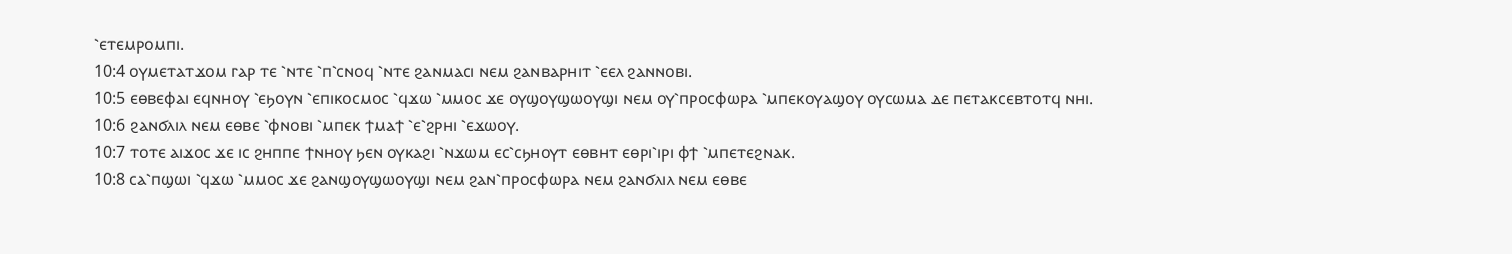⳿ⲉⲧⲉⲙⲣⲟⲙⲡⲓ.
10:4 ⲟⲩⲙⲉⲧⲁⲧϫⲟⲙ ⲅⲁⲣ ⲧⲉ ⳿ⲛⲧⲉ ⳿ⲡ⳿ⲥⲛⲟϥ ⳿ⲛⲧⲉ ϩⲁⲛⲙⲁⲥⲓ ⲛⲉⲙ ϩⲁⲛⲃⲁⲣⲏⲓⲧ ⳿ⲉⲉⲗ ϩⲁⲛⲛⲟⲃⲓ.
10:5 ⲉⲑⲃⲉⲫⲁⲓ ⲉϥⲛⲏⲟⲩ ⳿ⲉϧⲟⲩⲛ ⳿ⲉⲡⲓⲕⲟⲥⲙⲟⲥ ⳿ϥϫⲱ ⳿ⲙⲙⲟⲥ ϫⲉ ⲟⲩϣⲟⲩϣⲱⲟⲩϣⲓ ⲛⲉⲙ ⲟⲩ⳿ⲡⲣⲟⲥⲫⲱⲣⲁ ⳿ⲙⲡⲉⲕⲟⲩⲁϣⲟⲩ ⲟⲩⲥⲱⲙⲁ ⲇⲉ ⲡⲉⲧⲁⲕⲥⲉⲃⲧⲟⲧϥ ⲛⲏⲓ.
10:6 ϩⲁⲛϭⲗⲓⲗ ⲛⲉⲙ ⲉⲑⲃⲉ ⳿ⲫⲛⲟⲃⲓ ⳿ⲙⲡⲉⲕ ϯⲙⲁϯ ⳿ⲉ⳿ϩⲣⲏⲓ ⳿ⲉϫⲱⲟⲩ.
10:7 ⲧⲟⲧⲉ ⲁⲓϫⲟⲥ ϫⲉ ⲓⲥ ϩⲏⲡⲡⲉ ϯⲛⲏⲟⲩ ϧⲉⲛ ⲟⲩⲕⲁϩⲓ ⳿ⲛϫⲱⲙ ⲉⲥ⳿ⲥϧⲏⲟⲩⲧ ⲉⲑⲃⲏⲧ ⲉⲑⲣⲓ⳿ⲓⲣⲓ ⲫϯ ⳿ⲙⲡⲉⲧⲉϩⲛⲁⲕ.
10:8 ⲥⲁ⳿ⲡϣⲱⲓ ⳿ϥϫⲱ ⳿ⲙⲙⲟⲥ ϫⲉ ϩⲁⲛϣⲟⲩϣⲱⲟⲩϣⲓ ⲛⲉⲙ ϩⲁⲛ⳿ⲡⲣⲟⲥⲫⲱⲣⲁ ⲛⲉⲙ ϩⲁⲛϭⲗⲓⲗ ⲛⲉⲙ ⲉⲑⲃⲉ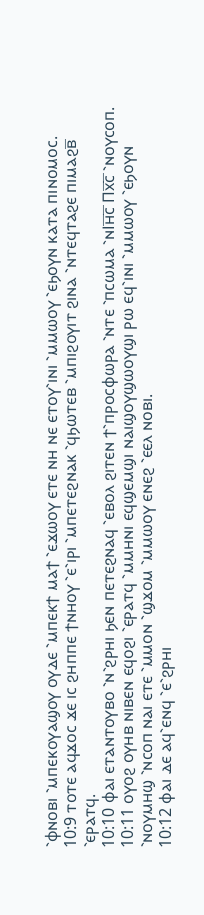⳿ⲫⲛⲟⲃⲓ ⳿ⲙⲡⲉⲕⲟⲩⲁϣⲟⲩ ⲟⲩⲇⲉ ⳿ⲙⲡⲉⲕϯ ⲙⲁϯ ⳿ⲉϫⲱⲟⲩ ⲉⲧⲉ ⲛⲏ ⲛⲉ ⲉⲧⲟⲩ⳿ⲓⲛⲓ ⳿ⲙⲙⲱⲟⲩ ⳿ⲉϧⲟⲩⲛ ⲕⲁⲧⲁ ⲡⲓⲛⲟⲙⲟⲥ.
10:9 ⲧⲟⲧⲉ ⲁϥϫⲟⲥ ϫⲉ ⲓⲥ ϩⲏⲡⲡⲉ ϯⲛⲏⲟⲩ ⳿ⲉ⳿ⲓⲣⲓ ⳿ⲙⲡⲉⲧⲉϩⲛⲁⲕ ⳿ϥϧⲱⲧⲉⲃ ⳿ⲙⲡⲓϩⲟⲩⲓⲧ ϩⲓⲛⲁ ⳿ⲛⲧⲉϥⲧⲁϩⲉ ⲡⲓⲙⲁϩⲃ̅ ⳿ⲉⲣⲁⲧϥ.
10:10 ⲫⲁⲓ ⲉⲧⲁⲛⲧⲟⲩⲃⲟ ⳿ⲛ⳿ϩⲣⲏⲓ ϧⲉⲛ ⲡⲉⲧⲉϩⲛⲁϥ ⳿ⲉⲃⲟⲗ ϩⲓⲧⲉⲛ ϯ⳿ⲡⲣⲟⲥⲫⲱⲣⲁ ⳿ⲛⲧⲉ ⳿ⲡⲥⲱⲙⲁ ⳿ⲛⲒⲏ̅ⲥ̅ Ⲡⲭ̅ⲥ̅ ⳿ⲛⲟⲩⲥⲟⲡ.
10:11 ⲟⲩⲟϩ ⲟⲩⲏⲃ ⲛⲓⲃⲉⲛ ⲉϥⲟϩⲓ ⳿ⲉⲣⲁⲧϥ ⳿ⲙⲙⲏⲛⲓ ⲉϥϣⲉⲙϣⲓ ⲛⲁⲓϣⲟⲩϣⲱⲟⲩϣⲓ ⲣⲱ ⲉϥ⳿ⲓⲛⲓ ⳿ⲙⲙⲱⲟⲩ ⳿ⲉϧⲟⲩⲛ ⳿ⲛⲟⲩⲙⲏϣ ⳿ⲛⲥⲟⲡ ⲛⲁⲓ ⲉⲧⲉ ⳿ⲙⲙⲟⲛ ⳿ϣϫⲟⲙ ⳿ⲙⲙⲱⲟⲩ ⲉⲛⲉϩ ⳿ⲉⲉⲗ ⲛⲟⲃⲓ.
10:12 ⲫⲁⲓ ⲇⲉ ⲁϥ⳿ⲉⲛϥ ⳿ⲉ⳿ϩⲣⲏⲓ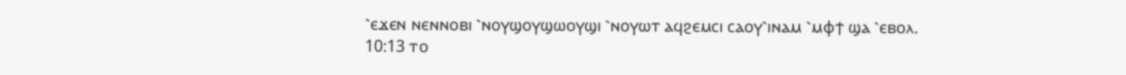⳿ⲉϫⲉⲛ ⲛⲉⲛⲛⲟⲃⲓ ⳿ⲛⲟⲩϣⲟⲩϣⲱⲟⲩϣⲓ ⳿ⲛⲟⲩⲱⲧ ⲁϥϩⲉⲙⲥⲓ ⲥⲁⲟⲩ⳿ⲓⲛⲁⲙ ⳿ⲙⲫϯ ϣⲁ ⳿ⲉⲃⲟⲗ.
10:13 ⲧⲟ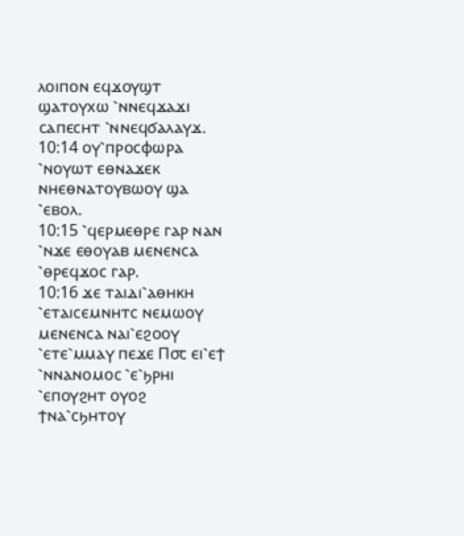ⲗⲟⲓⲡⲟⲛ ⲉϥϫⲟⲩϣⲧ ϣⲁⲧⲟⲩⲭⲱ ⳿ⲛⲛⲉϥϫⲁϫⲓ ⲥⲁⲡⲉⲥⲏⲧ ⳿ⲛⲛⲉϥϭⲁⲗⲁⲩϫ.
10:14 ⲟⲩ⳿ⲡⲣⲟⲥⲫⲱⲣⲁ ⳿ⲛⲟⲩⲱⲧ ⲉⲑⲛⲁϫⲉⲕ ⲛⲏⲉⲑⲛⲁⲧⲟⲩⲃⲱⲟⲩ ϣⲁ ⳿ⲉⲃⲟⲗ.
10:15 ⳿ϥⲉⲣⲙⲉⲑⲣⲉ ⲅⲁⲣ ⲛⲁⲛ ⳿ⲛϫⲉ ⲉⲑⲟⲩⲁⲃ ⲙⲉⲛⲉⲛⲥⲁ ⳿ⲑⲣⲉϥϫⲟⲥ ⲅⲁⲣ.
10:16 ϫⲉ ⲧⲁⲓⲇⲓ⳿ⲁⲑⲏⲕⲏ ⳿ⲉⲧⲁⲓⲥⲉⲙⲛⲏⲧⲥ ⲛⲉⲙⲱⲟⲩ ⲙⲉⲛⲉⲛⲥⲁ ⲛⲁⲓ⳿ⲉϩⲟⲟⲩ ⳿ⲉⲧⲉ⳿ⲙⲙⲁⲩ ⲡⲉϫⲉ Ⲡ⳪ ⲉⲓ⳿ⲉϯ ⳿ⲛⲛⲁⲛⲟⲙⲟⲥ ⳿ⲉ⳿ϧⲣⲏⲓ ⳿ⲉⲡⲟⲩϩⲏⲧ ⲟⲩⲟϩ ϯⲛⲁ⳿ⲥϧⲏⲧⲟⲩ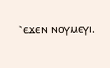⳿ⲉϫⲉⲛ ⲛⲟⲩⲙⲉⲩⲓ.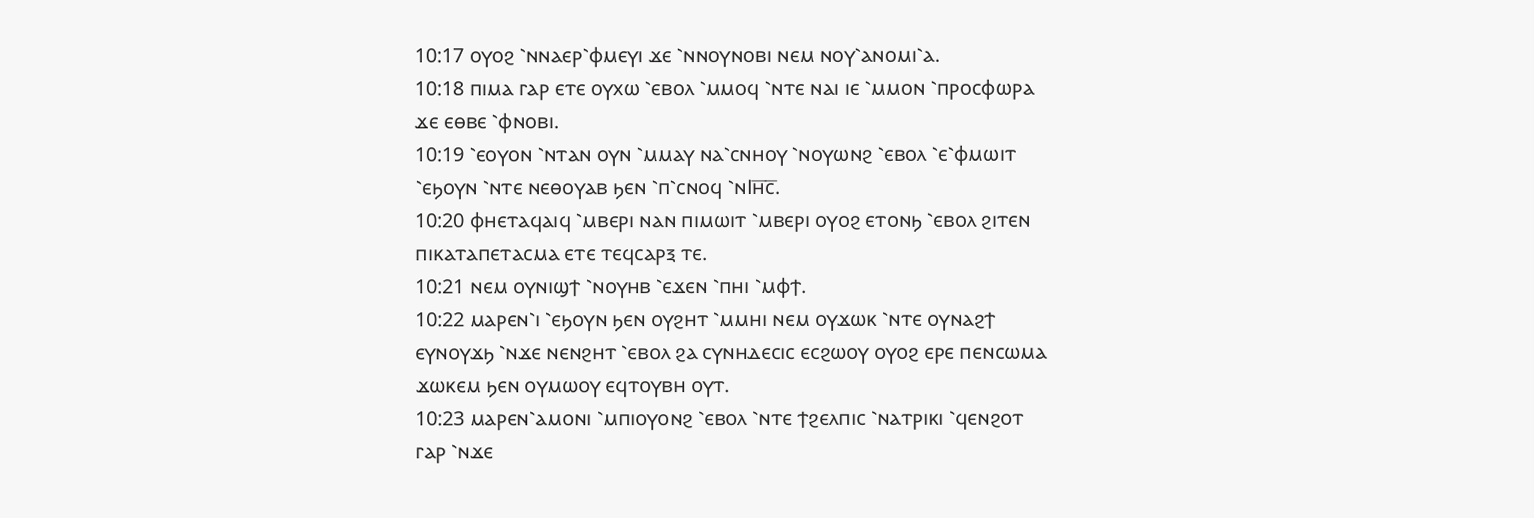10:17 ⲟⲩⲟϩ ⳿ⲛⲛⲁⲉⲣ⳿ⲫⲙⲉⲩⲓ ϫⲉ ⳿ⲛⲛⲟⲩⲛⲟⲃⲓ ⲛⲉⲙ ⲛⲟⲩ⳿ⲁⲛⲟⲙⲓ⳿ⲁ.
10:18 ⲡⲓⲙⲁ ⲅⲁⲣ ⲉⲧⲉ ⲟⲩⲭⲱ ⳿ⲉⲃⲟⲗ ⳿ⲙⲙⲟϥ ⳿ⲛⲧⲉ ⲛⲁⲓ ⲓⲉ ⳿ⲙⲙⲟⲛ ⳿ⲡⲣⲟⲥⲫⲱⲣⲁ ϫⲉ ⲉⲑⲃⲉ ⳿ⲫⲛⲟⲃⲓ.
10:19 ⳿ⲉⲟⲩⲟⲛ ⳿ⲛⲧⲁⲛ ⲟⲩⲛ ⳿ⲙⲙⲁⲩ ⲛⲁ⳿ⲥⲛⲏⲟⲩ ⳿ⲛⲟⲩⲱⲛϩ ⳿ⲉⲃⲟⲗ ⳿ⲉ⳿ⲫⲙⲱⲓⲧ ⳿ⲉϧⲟⲩⲛ ⳿ⲛⲧⲉ ⲛⲉⲑⲟⲩⲁⲃ ϧⲉⲛ ⳿ⲡ⳿ⲥⲛⲟϥ ⳿ⲛⲒⲏ̅ⲥ̅.
10:20 ⲫⲏⲉⲧⲁϥⲁⲓϥ ⳿ⲙⲃⲉⲣⲓ ⲛⲁⲛ ⲡⲓⲙⲱⲓⲧ ⳿ⲙⲃⲉⲣⲓ ⲟⲩⲟϩ ⲉⲧⲟⲛϧ ⳿ⲉⲃⲟⲗ ϩⲓⲧⲉⲛ ⲡⲓⲕⲁⲧⲁⲡⲉⲧⲁⲥⲙⲁ ⲉⲧⲉ ⲧⲉϥⲥⲁⲣⲝ ⲧⲉ.
10:21 ⲛⲉⲙ ⲟⲩⲛⲓϣϯ ⳿ⲛⲟⲩⲏⲃ ⳿ⲉϫⲉⲛ ⳿ⲡⲏⲓ ⳿ⲙⲫϯ.
10:22 ⲙⲁⲣⲉⲛ⳿ⲓ ⳿ⲉϧⲟⲩⲛ ϧⲉⲛ ⲟⲩϩⲏⲧ ⳿ⲙⲙⲏⲓ ⲛⲉⲙ ⲟⲩϫⲱⲕ ⳿ⲛⲧⲉ ⲟⲩⲛⲁϩϯ ⲉⲩⲛⲟⲩϫϧ ⳿ⲛϫⲉ ⲛⲉⲛϩⲏⲧ ⳿ⲉⲃⲟⲗ ϩⲁ ⲥⲩⲛⲏⲇⲉⲥⲓⲥ ⲉⲥϩⲱⲟⲩ ⲟⲩⲟϩ ⲉⲣⲉ ⲡⲉⲛⲥⲱⲙⲁ ϫⲱⲕⲉⲙ ϧⲉⲛ ⲟⲩⲙⲱⲟⲩ ⲉϥⲧⲟⲩⲃⲏ ⲟⲩⲧ.
10:23 ⲙⲁⲣⲉⲛ⳿ⲁⲙⲟⲛⲓ ⳿ⲙⲡⲓⲟⲩⲟⲛϩ ⳿ⲉⲃⲟⲗ ⳿ⲛⲧⲉ ϯϩⲉⲗⲡⲓⲥ ⳿ⲛⲁⲧⲣⲓⲕⲓ ⳿ϥⲉⲛϩⲟⲧ ⲅⲁⲣ ⳿ⲛϫⲉ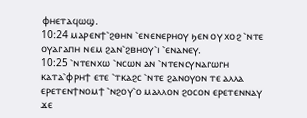ⲫⲏⲉⲧⲁϥⲱϣ.
10:24 ⲙⲁⲣⲉⲛϯ⳿ϩⲑⲏⲛ ⳿ⲉⲛⲉⲛⲉⲣⲏⲟⲩ ϧⲉⲛ ⲟⲩ ⲭⲟϩ ⳿ⲛⲧⲉ ⲟⲩⲁⲅⲁⲡⲏ ⲛⲉⲙ ϩⲁⲛ⳿ϩⲃⲏⲟⲩ⳿ⲓ ⳿ⲉⲛⲁⲛⲉⲩ.
10:25 ⳿ⲛⲧⲉⲛⲭⲱ ⳿ⲛⲥⲱⲛ ⲁⲛ ⳿ⲛⲧⲉⲛⲥⲩⲛⲁⲅⲱⲅⲏ ⲕⲁⲧⲁ⳿ⲫⲣⲏϯ ⲉⲧⲉ ⳿ⲧⲕⲁϩⲥ ⳿ⲛⲧⲉ ϩⲁⲛⲟⲩⲟⲛ ⲧⲉ ⲁⲗⲗⲁ ⲉⲣⲉⲧⲉⲛϯⲛⲟⲙϯ ⳿ⲛϩⲟⲩ⳿ⲟ ⲙⲁⲗⲗⲟⲛ ϩⲟⲥⲟⲛ ⲉⲣⲉⲧⲉⲛⲛⲁⲩ ϫⲉ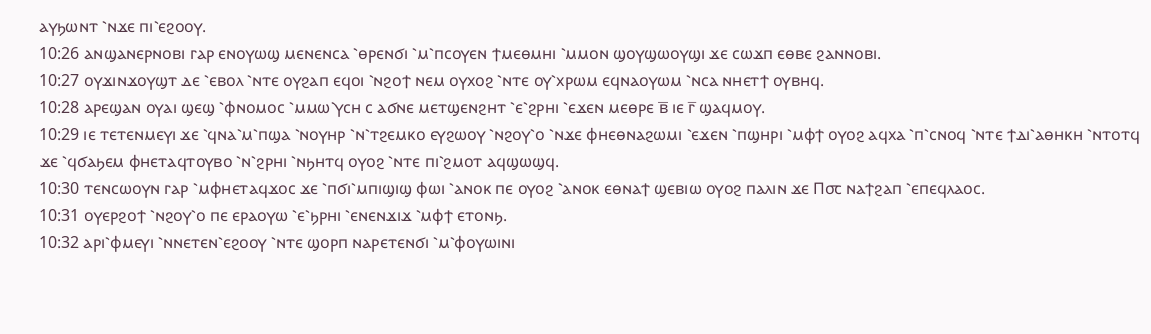ⲁⲩϧⲱⲛⲧ ⳿ⲛϫⲉ ⲡⲓ⳿ⲉϩⲟⲟⲩ.
10:26 ⲁⲛϣⲁⲛⲉⲣⲛⲟⲃⲓ ⲅⲁⲣ ⲉⲛⲟⲩⲱϣ ⲙⲉⲛⲉⲛⲥⲁ ⳿ⲑⲣⲉⲛϭⲓ ⳿ⲙ⳿ⲡⲥⲟⲩⲉⲛ ϯⲙⲉⲑⲙⲏⲓ ⳿ⲙⲙⲟⲛ ϣⲟⲩϣⲱⲟⲩϣⲓ ϫⲉ ⲥⲱϫⲡ ⲉⲑⲃⲉ ϩⲁⲛⲛⲟⲃⲓ.
10:27 ⲟⲩϫⲓⲛϫⲟⲩϣⲧ ⲇⲉ ⳿ⲉⲃⲟⲗ ⳿ⲛⲧⲉ ⲟⲩϩⲁⲡ ⲉϥⲟⲓ ⳿ⲛϩⲟϯ ⲛⲉⲙ ⲟⲩⲭⲟϩ ⳿ⲛⲧⲉ ⲟⲩ⳿ⲭⲣⲱⲙ ⲉϥⲛⲁⲟⲩⲱⲙ ⳿ⲛⲥⲁ ⲛⲏⲉⲧϯ ⲟⲩⲃⲏϥ.
10:28 ⲁⲣⲉϣⲁⲛ ⲟⲩⲁⲓ ϣⲉϣ ⳿ⲫⲛⲟⲙⲟⲥ ⳿ⲙⲙⲱ⳿ⲩⲥⲏ ⲥ ⲁϭⲛⲉ ⲙⲉⲧϣⲉⲛϩⲏⲧ ⳿ⲉ⳿ϩⲣⲏⲓ ⳿ⲉϫⲉⲛ ⲙⲉⲑⲣⲉ ⲃ̅ ⲓⲉ ⲅ̅ ϣⲁϥⲙⲟⲩ.
10:29 ⲓⲉ ⲧⲉⲧⲉⲛⲙⲉⲩⲓ ϫⲉ ⳿ϥⲛⲁ⳿ⲙ⳿ⲡϣⲁ ⳿ⲛⲟⲩⲏⲣ ⳿ⲛ⳿ⲧϩⲉⲙⲕⲟ ⲉⲩϩⲱⲟⲩ ⳿ⲛϩⲟⲩ⳿ⲟ ⳿ⲛϫⲉ ⲫⲏⲉⲑⲛⲁϩⲱⲙⲓ ⳿ⲉϫⲉⲛ ⳿ⲡϣⲏⲣⲓ ⳿ⲙⲫϯ ⲟⲩⲟϩ ⲁϥⲭⲁ ⳿ⲡ⳿ⲥⲛⲟϥ ⳿ⲛⲧⲉ ϯⲇⲓ⳿ⲁⲑⲏⲕⲏ ⳿ⲛⲧⲟⲧϥ ϫⲉ ⳿ϥϭⲁϧⲉⲙ ⲫⲏⲉⲧⲁϥⲧⲟⲩⲃⲟ ⳿ⲛ⳿ϩⲣⲏⲓ ⳿ⲛϧⲏⲧϥ ⲟⲩⲟϩ ⳿ⲛⲧⲉ ⲡⲓ⳿ϩⲙⲟⲧ ⲁϥϣⲱϣϥ.
10:30 ⲧⲉⲛⲥⲱⲟⲩⲛ ⲅⲁⲣ ⳿ⲙⲫⲏⲉⲧⲁϥϫⲟⲥ ϫⲉ ⳿ⲡϭⲓ⳿ⲙⲡⲓϣⲓϣ ⲫⲱⲓ ⳿ⲁⲛⲟⲕ ⲡⲉ ⲟⲩⲟϩ ⳿ⲁⲛⲟⲕ ⲉⲑⲛⲁϯ ϣⲉⲃⲓⲱ ⲟⲩⲟϩ ⲡⲁⲗⲓⲛ ϫⲉ Ⲡ⳪ ⲛⲁϯϩⲁⲡ ⳿ⲉⲡⲉϥⲗⲁⲟⲥ.
10:31 ⲟⲩⲉⲣϩⲟϯ ⳿ⲛϩⲟⲩ⳿ⲟ ⲡⲉ ⲉⲣⲁⲟⲩⲱ ⳿ⲉ⳿ϧⲣⲏⲓ ⳿ⲉⲛⲉⲛϫⲓϫ ⳿ⲙⲫϯ ⲉⲧⲟⲛϧ.
10:32 ⲁⲣⲓ⳿ⲫⲙⲉⲩⲓ ⳿ⲛⲛⲉⲧⲉⲛ⳿ⲉϩⲟⲟⲩ ⳿ⲛⲧⲉ ϣⲟⲣⲡ ⲛⲁⲣⲉⲧⲉⲛϭⲓ ⳿ⲙ⳿ⲫⲟⲩⲱⲓⲛⲓ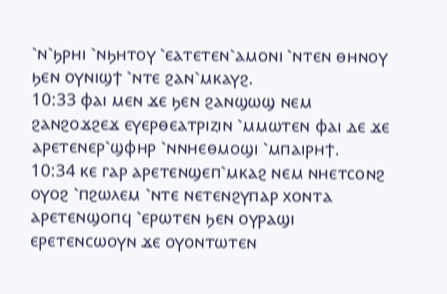⳿ⲛ⳿ϧⲣⲏⲓ ⳿ⲛϧⲏⲧⲟⲩ ⳿ⲉⲁⲧⲉⲧⲉⲛ⳿ⲁⲙⲟⲛⲓ ⳿ⲛⲧⲉⲛ ⲑⲏⲛⲟⲩ ϧⲉⲛ ⲟⲩⲛⲓϣϯ ⳿ⲛⲧⲉ ϩⲁⲛ⳿ⲙⲕⲁⲩϩ.
10:33 ⲫⲁⲓ ⲙⲉⲛ ϫⲉ ϧⲉⲛ ϩⲁⲛϣⲱϣ ⲛⲉⲙ ϩⲁⲛϩⲟϫϩⲉϫ ⲉⲩⲉⲣⲑⲉⲁⲧⲣⲓⲍⲓⲛ ⳿ⲙⲙⲱⲧⲉⲛ ⲫⲁⲓ ⲇⲉ ϫⲉ ⲁⲣⲉⲧⲉⲛⲉⲣ⳿ϣⲫⲏⲣ ⳿ⲛⲛⲏⲉⲑⲙⲟϣⲓ ⳿ⲙⲡⲁⲓⲣⲏϯ.
10:34 ⲕⲉ ⲅⲁⲣ ⲁⲣⲉⲧⲉⲛϣⲉⲡ⳿ⲙⲕⲁϩ ⲛⲉⲙ ⲛⲏⲉⲧⲥⲟⲛϩ ⲟⲩⲟϩ ⳿ⲡϩⲱⲗⲉⲙ ⳿ⲛⲧⲉ ⲛⲉⲧⲉⲛϩⲩⲡⲁⲣ ⲭⲟⲛⲧⲁ ⲁⲣⲉⲧⲉⲛϣⲟⲡϥ ⳿ⲉⲣⲱⲧⲉⲛ ϧⲉⲛ ⲟⲩⲣⲁϣⲓ ⲉⲣⲉⲧⲉⲛⲥⲱⲟⲩⲛ ϫⲉ ⲟⲩⲟⲛⲧⲱⲧⲉⲛ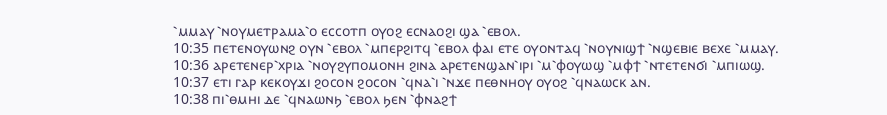⳿ⲙⲙⲁⲩ ⳿ⲛⲟⲩⲙⲉⲧⲣⲁⲙⲁ⳿ⲟ ⲉⲥⲥⲟⲧⲡ ⲟⲩⲟϩ ⲉⲥⲛⲁⲟϩⲓ ϣⲁ ⳿ⲉⲃⲟⲗ.
10:35 ⲡⲉⲧⲉⲛⲟⲩⲱⲛϩ ⲟⲩⲛ ⳿ⲉⲃⲟⲗ ⳿ⲙⲡⲉⲣϩⲓⲧϥ ⳿ⲉⲃⲟⲗ ⲫⲁⲓ ⲉⲧⲉ ⲟⲩⲟⲛⲧⲁϥ ⳿ⲛⲟⲩⲛⲓϣϯ ⳿ⲛϣⲉⲃⲓⲉ ⲃⲉⲭⲉ ⳿ⲙⲙⲁⲩ.
10:36 ⲁⲣⲉⲧⲉⲛⲉⲣ⳿ⲭⲣⲓⲁ ⳿ⲛⲟⲩϩⲩⲡⲟⲙⲟⲛⲏ ϩⲓⲛⲁ ⲁⲣⲉⲧⲉⲛϣⲁⲛ⳿ⲓⲣⲓ ⳿ⲙ⳿ⲫⲟⲩⲱϣ ⳿ⲙⲫϯ ⳿ⲛⲧⲉⲧⲉⲛϭⲓ ⳿ⲙⲡⲓⲱϣ.
10:37 ⲉⲧⲓ ⲅⲁⲣ ⲕⲉⲕⲟⲩϫⲓ ϩⲟⲥⲟⲛ ϩⲟⲥⲟⲛ ⳿ϥⲛⲁ⳿ⲓ ⳿ⲛϫⲉ ⲡⲉⲑⲛⲏⲟⲩ ⲟⲩⲟϩ ⳿ϥⲛⲁⲱⲥⲕ ⲁⲛ.
10:38 ⲡⲓ⳿ⲑⲙⲏⲓ ⲇⲉ ⳿ϥⲛⲁⲱⲛϧ ⳿ⲉⲃⲟⲗ ϧⲉⲛ ⳿ⲫⲛⲁϩϯ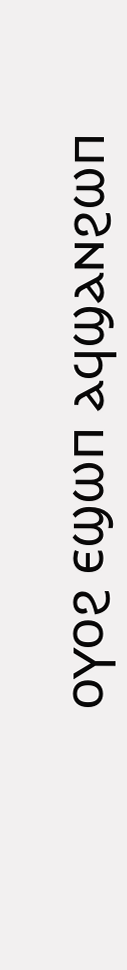ⲟⲩⲟϩ ⲉϣⲱⲡ ⲁϥϣⲁⲛϩⲱⲡ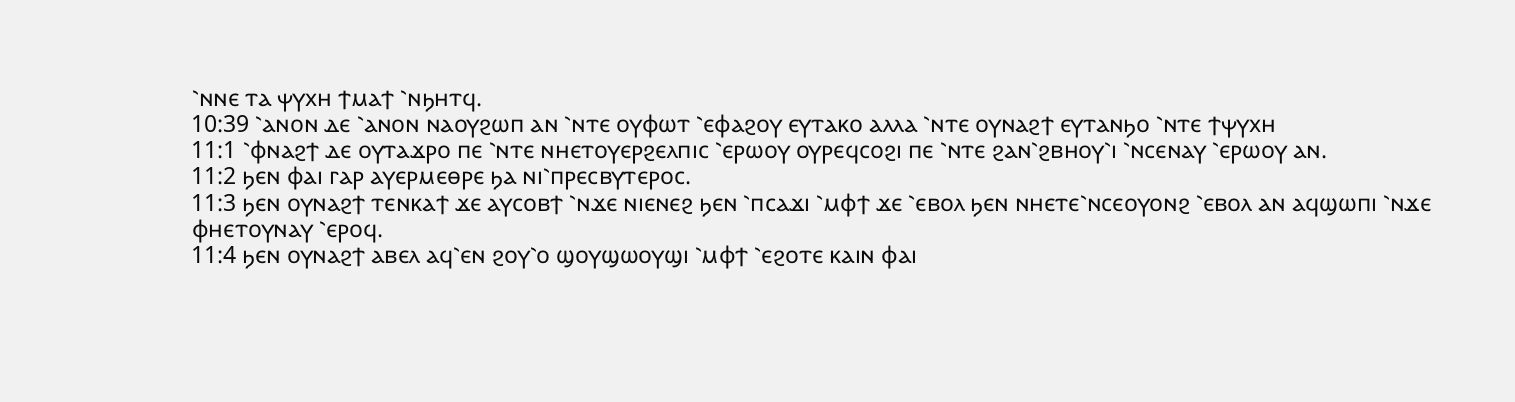⳿ⲛⲛⲉ ⲧⲁ ⲯⲩⲭⲏ ϯⲙⲁϯ ⳿ⲛϧⲏⲧϥ.
10:39 ⳿ⲁⲛⲟⲛ ⲇⲉ ⳿ⲁⲛⲟⲛ ⲛⲁⲟⲩϩⲱⲡ ⲁⲛ ⳿ⲛⲧⲉ ⲟⲩⲫⲱⲧ ⳿ⲉⲫⲁϩⲟⲩ ⲉⲩⲧⲁⲕⲟ ⲁⲗⲗⲁ ⳿ⲛⲧⲉ ⲟⲩⲛⲁϩϯ ⲉⲩⲧⲁⲛϧⲟ ⳿ⲛⲧⲉ ϯⲯⲩⲭⲏ
11:1 ⳿ⲫⲛⲁϩϯ ⲇⲉ ⲟⲩⲧⲁϫⲣⲟ ⲡⲉ ⳿ⲛⲧⲉ ⲛⲏⲉⲧⲟⲩⲉⲣϩⲉⲗⲡⲓⲥ ⳿ⲉⲣⲱⲟⲩ ⲟⲩⲣⲉϥⲥⲟϩⲓ ⲡⲉ ⳿ⲛⲧⲉ ϩⲁⲛ⳿ϩⲃⲏⲟⲩ⳿ⲓ ⳿ⲛⲥⲉⲛⲁⲩ ⳿ⲉⲣⲱⲟⲩ ⲁⲛ.
11:2 ϧⲉⲛ ⲫⲁⲓ ⲅⲁⲣ ⲁⲩⲉⲣⲙⲉⲑⲣⲉ ϧⲁ ⲛⲓ⳿ⲡⲣⲉⲥⲃⲩⲧⲉⲣⲟⲥ.
11:3 ϧⲉⲛ ⲟⲩⲛⲁϩϯ ⲧⲉⲛⲕⲁϯ ϫⲉ ⲁⲩⲥⲟⲃϯ ⳿ⲛϫⲉ ⲛⲓⲉⲛⲉϩ ϧⲉⲛ ⳿ⲡⲥⲁϫⲓ ⳿ⲙⲫϯ ϫⲉ ⳿ⲉⲃⲟⲗ ϧⲉⲛ ⲛⲏⲉⲧⲉ⳿ⲛⲥⲉⲟⲩⲟⲛϩ ⳿ⲉⲃⲟⲗ ⲁⲛ ⲁϥϣⲱⲡⲓ ⳿ⲛϫⲉ ⲫⲏⲉⲧⲟⲩⲛⲁⲩ ⳿ⲉⲣⲟϥ.
11:4 ϧⲉⲛ ⲟⲩⲛⲁϩϯ ⲁⲃⲉⲗ ⲁϥ⳿ⲉⲛ ϩⲟⲩ⳿ⲟ ϣⲟⲩϣⲱⲟⲩϣⲓ ⳿ⲙⲫϯ ⳿ⲉϩⲟⲧⲉ ⲕⲁⲓⲛ ⲫⲁⲓ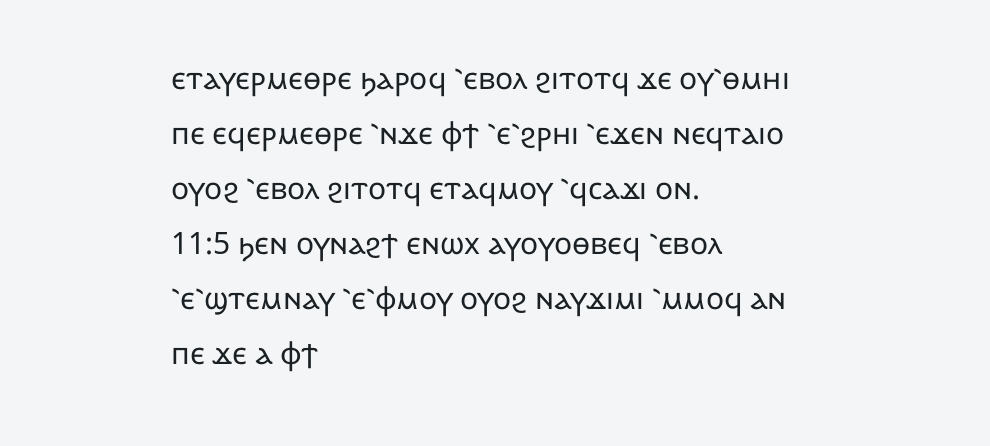ⲉⲧⲁⲩⲉⲣⲙⲉⲑⲣⲉ ϧⲁⲣⲟϥ ⳿ⲉⲃⲟⲗ ϩⲓⲧⲟⲧϥ ϫⲉ ⲟⲩ⳿ⲑⲙⲏⲓ ⲡⲉ ⲉϥⲉⲣⲙⲉⲑⲣⲉ ⳿ⲛϫⲉ ⲫϯ ⳿ⲉ⳿ϩⲣⲏⲓ ⳿ⲉϫⲉⲛ ⲛⲉϥⲧⲁⲓⲟ ⲟⲩⲟϩ ⳿ⲉⲃⲟⲗ ϩⲓⲧⲟⲧϥ ⲉⲧⲁϥⲙⲟⲩ ⳿ϥⲥⲁϫⲓ ⲟⲛ.
11:5 ϧⲉⲛ ⲟⲩⲛⲁϩϯ ⲉⲛⲱⲭ ⲁⲩⲟⲩⲟⲑⲃⲉϥ ⳿ⲉⲃⲟⲗ ⳿ⲉ⳿ϣⲧⲉⲙⲛⲁⲩ ⳿ⲉ⳿ⲫⲙⲟⲩ ⲟⲩⲟϩ ⲛⲁⲩϫⲓⲙⲓ ⳿ⲙⲙⲟϥ ⲁⲛ ⲡⲉ ϫⲉ ⲁ ⲫϯ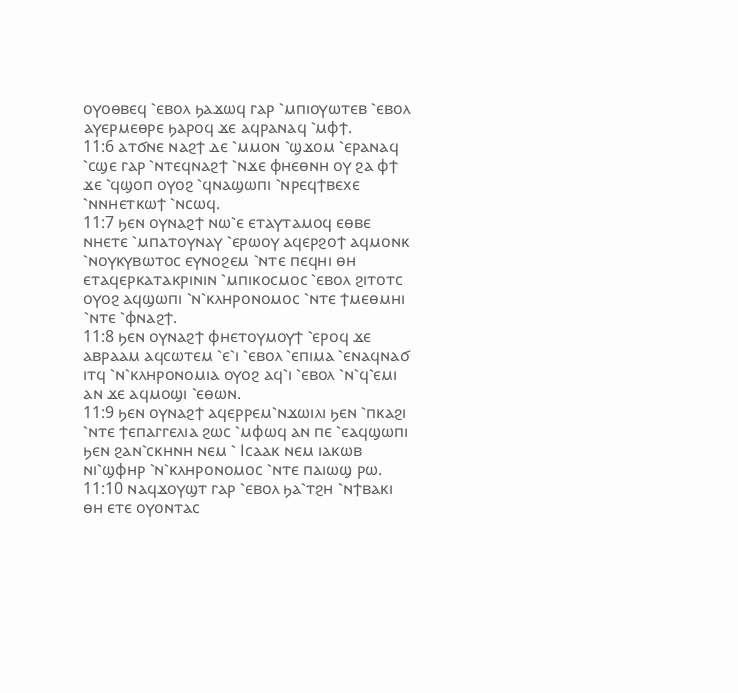ⲟⲩⲟⲑⲃⲉϥ ⳿ⲉⲃⲟⲗ ϧⲁϫⲱϥ ⲅⲁⲣ ⳿ⲙⲡⲓⲟⲩⲱⲧⲉⲃ ⳿ⲉⲃⲟⲗ ⲁⲩⲉⲣⲙⲉⲑⲣⲉ ϧⲁⲣⲟϥ ϫⲉ ⲁϥⲣⲁⲛⲁϥ ⳿ⲙⲫϯ.
11:6 ⲁⲧϭⲛⲉ ⲛⲁϩϯ ⲇⲉ ⳿ⲙⲙⲟⲛ ⳿ϣϫⲟⲙ ⳿ⲉⲣⲁⲛⲁϥ ⳿ⲥϣⲉ ⲅⲁⲣ ⳿ⲛⲧⲉϥⲛⲁϩϯ ⳿ⲛϫⲉ ⲫⲏⲉⲑⲛⲏ ⲟⲩ ϩⲁ ⲫϯ ϫⲉ ⳿ϥϣⲟⲡ ⲟⲩⲟϩ ⳿ϥⲛⲁϣⲱⲡⲓ ⳿ⲛⲣⲉϥϯⲃⲉⲭⲉ ⳿ⲛⲛⲏⲉⲧⲕⲱϯ ⳿ⲛⲥⲱϥ.
11:7 ϧⲉⲛ ⲟⲩⲛⲁϩϯ ⲛⲱ⳿ⲉ ⲉⲧⲁⲩⲧⲁⲙⲟϥ ⲉⲑⲃⲉ ⲛⲏⲉⲧⲉ ⳿ⲙⲡⲁⲧⲟⲩⲛⲁⲩ ⳿ⲉⲣⲱⲟⲩ ⲁϥⲉⲣϩⲟϯ ⲁϥⲙⲟⲛⲕ ⳿ⲛⲟⲩⲕⲩⲃⲱⲧⲟⲥ ⲉⲩⲛⲟϩⲉⲙ ⳿ⲛⲧⲉ ⲡⲉϥⲏⲓ ⲑⲏ ⲉⲧⲁϥⲉⲣⲕⲁⲧⲁⲕⲣⲓⲛⲓⲛ ⳿ⲙⲡⲓⲕⲟⲥⲙⲟⲥ ⳿ⲉⲃⲟⲗ ϩⲓⲧⲟⲧⲥ ⲟⲩⲟϩ ⲁϥϣⲱⲡⲓ ⳿ⲛ⳿ⲕⲗⲏⲣⲟⲛⲟⲙⲟⲥ ⳿ⲛⲧⲉ ϯⲙⲉⲑⲙⲏⲓ ⳿ⲛⲧⲉ ⳿ⲫⲛⲁϩϯ.
11:8 ϧⲉⲛ ⲟⲩⲛⲁϩϯ ⲫⲏⲉⲧⲟⲩⲙⲟⲩϯ ⳿ⲉⲣⲟϥ ϫⲉ ⲁⲃⲣⲁⲁⲙ ⲁϥⲥⲱⲧⲉⲙ ⳿ⲉ⳿ⲓ ⳿ⲉⲃⲟⲗ ⳿ⲉⲡⲓⲙⲁ ⳿ⲉⲛⲁϥⲛⲁϭ ⲓⲧϥ ⳿ⲛ⳿ⲕⲗⲏⲣⲟⲛⲟⲙⲓⲁ ⲟⲩⲟϩ ⲁϥ⳿ⲓ ⳿ⲉⲃⲟⲗ ⳿ⲛ⳿ϥ⳿ⲉⲙⲓ ⲁⲛ ϫⲉ ⲁϥⲙⲟϣⲓ ⳿ⲉⲑⲱⲛ.
11:9 ϧⲉⲛ ⲟⲩⲛⲁϩϯ ⲁϥⲉⲣⲣⲉⲙ⳿ⲛϫⲱⲓⲗⲓ ϧⲉⲛ ⳿ⲡⲕⲁϩⲓ ⳿ⲛⲧⲉ ϯⲉⲡⲁⲅⲅⲉⲗⲓⲁ ϩⲱⲥ ⳿ⲙⲫⲱϥ ⲁⲛ ⲡⲉ ⳿ⲉⲁϥϣⲱⲡⲓ ϧⲉⲛ ϩⲁⲛ⳿ⲥⲕⲏⲛⲏ ⲛⲉⲙ ⳿ Ⲓⲥⲁⲁⲕ ⲛⲉⲙ ⲓⲁⲕⲱⲃ ⲛⲓ⳿ϣⲫⲏⲣ ⳿ⲛ⳿ⲕⲗⲏⲣⲟⲛⲟⲙⲟⲥ ⳿ⲛⲧⲉ ⲡⲁⲓⲱϣ ⲣⲱ.
11:10 ⲛⲁϥϫⲟⲩϣⲧ ⲅⲁⲣ ⳿ⲉⲃⲟⲗ ϧⲁ⳿ⲧϩⲏ ⳿ⲛϯⲃⲁⲕⲓ ⲑⲏ ⲉⲧⲉ ⲟⲩⲟⲛⲧⲁⲥ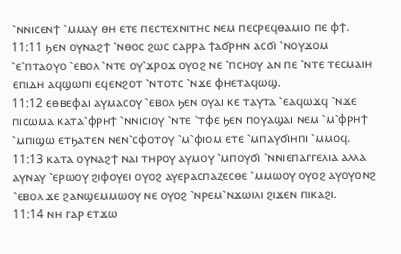⳿ⲛⲛⲓⲥⲉⲛϯ ⳿ⲙⲙⲁⲩ ⲑⲏ ⲉⲧⲉ ⲡⲉⲥⲧⲉⲭⲛⲓⲧⲏⲥ ⲛⲉⲙ ⲡⲉⲥⲣⲉϥⲑⲁⲙⲓⲟ ⲡⲉ ⲫϯ.
11:11 ϧⲉⲛ ⲟⲩⲛⲁϩϯ ⳿ⲛⲑⲟⲥ ϩⲱⲥ ⲥⲁⲣⲣⲁ ϯⲁϭⲣⲏⲛ ⲁⲥϭⲓ ⳿ⲛⲟⲩϫⲟⲙ ⳿ⲉ⳿ⲡⲧⲁⲟⲩⲟ ⳿ⲉⲃⲟⲗ ⳿ⲛⲧⲉ ⲟⲩ⳿ϫⲣⲟϫ ⲟⲩⲟϩ ⲛⲉ ⳿ⲡⲥⲏⲟⲩ ⲁⲛ ⲡⲉ ⳿ⲛⲧⲉ ⲧⲉⲥⲙⲁⲓⲏ ⲉⲡⲓⲇⲏ ⲁϥϣⲱⲡⲓ ⲉϥⲉⲛϩⲟⲧ ⳿ⲛⲧⲟⲧⲥ ⳿ⲛϫⲉ ⲫⲏⲉⲧⲁϥⲱϣ.
11:12 ⲉⲑⲃⲉⲫⲁⲓ ⲁⲩⲙⲁⲥⲟⲩ ⳿ⲉⲃⲟⲗ ϧⲉⲛ ⲟⲩⲁⲓ ⲕⲉ ⲧⲁⲩⲧⲁ ⳿ⲉⲁϥⲱϫϥ ⳿ⲛϫⲉ ⲡⲓⲥⲱⲙⲁ ⲕⲁⲧⲁ⳿ⲫⲣⲏϯ ⳿ⲛⲛⲓⲥⲓⲟⲩ ⳿ⲛⲧⲉ ⳿ⲧⲫⲉ ϧⲉⲛ ⲡⲟⲩⲁϣⲁⲓ ⲛⲉⲙ ⳿ⲙ⳿ⲫⲣⲏϯ ⳿ⲙⲡⲓϣⲱ ⲉⲧϧⲁⲧⲉⲛ ⲛⲉⲛ⳿ⲥⲫⲟⲧⲟⲩ ⳿ⲙ⳿ⲫⲓⲟⲙ ⲉⲧⲉ ⳿ⲙⲡⲁⲩϭⲓⲏⲡⲓ ⳿ⲙⲙⲟϥ.
11:13 ⲕⲁⲧⲁ ⲟⲩⲛⲁϩϯ ⲛⲁⲓ ⲧⲏⲣⲟⲩ ⲁⲩⲙⲟⲩ ⳿ⲙⲡⲟⲩϭⲓ ⳿ⲛⲛⲓⲉⲡⲁⲅⲅⲉⲗⲓⲁ ⲁⲗⲗⲁ ⲁⲩⲛⲁⲩ ⳿ⲉⲣⲱⲟⲩ ϩⲓⲫⲟⲩⲉⲓ ⲟⲩⲟϩ ⲁⲩⲉⲣⲁⲥⲡⲁⲍⲉⲥⲑⲉ ⳿ⲙⲙⲱⲟⲩ ⲟⲩⲟϩ ⲁⲩⲟⲩⲟⲛϩ ⳿ⲉⲃⲟⲗ ϫⲉ ϩⲁⲛϣⲉⲙⲙⲱⲟⲩ ⲛⲉ ⲟⲩⲟϩ ⳿ⲛⲣⲉⲙ⳿ⲛϫⲱⲓⲗⲓ ϩⲓϫⲉⲛ ⲡⲓⲕⲁϩⲓ.
11:14 ⲛⲏ ⲅⲁⲣ ⲉⲧϫⲱ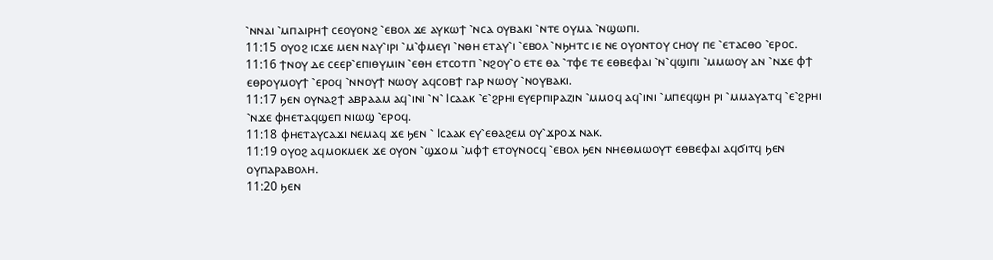⳿ⲛⲛⲁⲓ ⳿ⲙⲡⲁⲓⲣⲏϯ ⲥⲉⲟⲩⲟⲛϩ ⳿ⲉⲃⲟⲗ ϫⲉ ⲁⲩⲕⲱϯ ⳿ⲛⲥⲁ ⲟⲩⲃⲁⲕⲓ ⳿ⲛⲧⲉ ⲟⲩⲙⲁ ⳿ⲛϣⲱⲡⲓ.
11:15 ⲟⲩⲟϩ ⲓⲥϫⲉ ⲙⲉⲛ ⲛⲁⲩ⳿ⲓⲣⲓ ⳿ⲙ⳿ⲫⲙⲉⲩⲓ ⳿ⲛⲑⲏ ⲉⲧⲁⲩ⳿ⲓ ⳿ⲉⲃⲟⲗ ⳿ⲛϧⲏⲧⲥ ⲓⲉ ⲛⲉ ⲟⲩⲟⲛⲧⲟⲩ ⲥⲏⲟⲩ ⲡⲉ ⳿ⲉⲧⲁⲥⲑⲟ ⳿ⲉⲣⲟⲥ.
11:16 ϯⲛⲟⲩ ⲇⲉ ⲥⲉⲉⲣ⳿ⲉⲡⲓⲑⲩⲙⲓⲛ ⳿ⲉⲑⲏ ⲉⲧⲥⲟⲧⲡ ⳿ⲛϩⲟⲩ⳿ⲟ ⲉⲧⲉ ⲑⲁ ⳿ⲧⲫⲉ ⲧⲉ ⲉⲑⲃⲉⲫⲁⲓ ⳿ⲛ⳿ϥϣⲓⲡⲓ ⳿ⲙⲙⲱⲟⲩ ⲁⲛ ⳿ⲛϫⲉ ⲫϯ ⲉⲑⲣⲟⲩⲙⲟⲩϯ ⳿ⲉⲣⲟϥ ⳿ⲛⲛⲟⲩϯ ⲛⲱⲟⲩ ⲁϥⲥⲟⲃϯ ⲅⲁⲣ ⲛⲱⲟⲩ ⳿ⲛⲟⲩⲃⲁⲕⲓ.
11:17 ϧⲉⲛ ⲟⲩⲛⲁϩϯ ⲁⲃⲣⲁⲁⲙ ⲁϥ⳿ⲓⲛⲓ ⳿ⲛ⳿ Ⲓⲥⲁⲁⲕ ⳿ⲉ⳿ϩⲣⲏⲓ ⲉⲩⲉⲣⲡⲓⲣⲁⲍⲓⲛ ⳿ⲙⲙⲟϥ ⲁϥ⳿ⲓⲛⲓ ⳿ⲙⲡⲉϥϣⲏ ⲣⲓ ⳿ⲙⲙⲁⲩⲁⲧϥ ⳿ⲉ⳿ϩⲣⲏⲓ ⳿ⲛϫⲉ ⲫⲏⲉⲧⲁϥϣⲉⲡ ⲛⲓⲱϣ ⳿ⲉⲣⲟϥ.
11:18 ⲫⲏⲉⲧⲁⲩⲥⲁϫⲓ ⲛⲉⲙⲁϥ ϫⲉ ϧⲉⲛ ⳿ Ⲓⲥⲁⲁⲕ ⲉⲩ⳿ⲉⲑⲁϩⲉⲙ ⲟⲩ⳿ϫⲣⲟϫ ⲛⲁⲕ.
11:19 ⲟⲩⲟϩ ⲁϥⲙⲟⲕⲙⲉⲕ ϫⲉ ⲟⲩⲟⲛ ⳿ϣϫⲟⲙ ⳿ⲙⲫϯ ⲉⲧⲟⲩⲛⲟⲥϥ ⳿ⲉⲃⲟⲗ ϧⲉⲛ ⲛⲏⲉⲑⲙⲱⲟⲩⲧ ⲉⲑⲃⲉⲫⲁⲓ ⲁϥϭⲓⲧϥ ϧⲉⲛ ⲟⲩⲡⲁⲣⲁⲃⲟⲗⲏ.
11:20 ϧⲉⲛ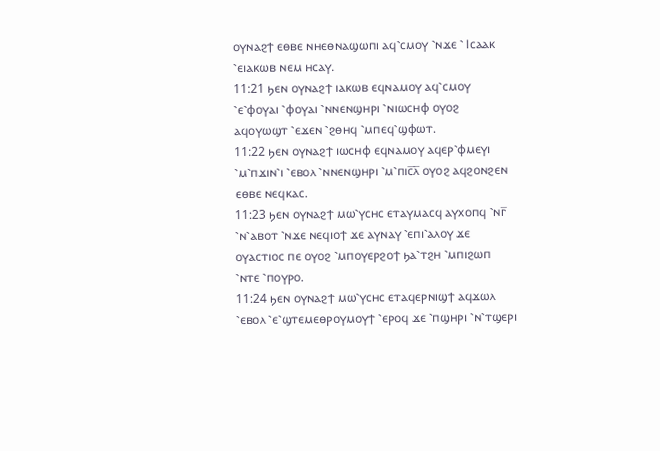ⲟⲩⲛⲁϩϯ ⲉⲑⲃⲉ ⲛⲏⲉⲑⲛⲁϣⲱⲡⲓ ⲁϥ⳿ⲥⲙⲟⲩ ⳿ⲛϫⲉ ⳿ Ⲓⲥⲁⲁⲕ ⳿ⲉⲓⲁⲕⲱⲃ ⲛⲉⲙ ⲏⲥⲁⲩ.
11:21 ϧⲉⲛ ⲟⲩⲛⲁϩϯ ⲓⲁⲕⲱⲃ ⲉϥⲛⲁⲙⲟⲩ ⲁϥ⳿ⲥⲙⲟⲩ ⳿ⲉ⳿ⲫⲟⲩⲁⲓ ⳿ⲫⲟⲩⲁⲓ ⳿ⲛⲛⲉⲛϣⲏⲣⲓ ⳿ⲛⲓⲱⲥⲏⲫ ⲟⲩⲟϩ ⲁϥⲟⲩⲱϣⲧ ⳿ⲉϫⲉⲛ ⳿ϩⲑⲏϥ ⳿ⲙⲡⲉϥ⳿ϣⲫⲱⲧ.
11:22 ϧⲉⲛ ⲟⲩⲛⲁϩϯ ⲓⲱⲥⲏⲫ ⲉϥⲛⲁⲙⲟⲩ ⲁϥⲉⲣ⳿ⲫⲙⲉⲩⲓ ⳿ⲙ⳿ⲡϫⲓⲛ⳿ⲓ ⳿ⲉⲃⲟⲗ ⳿ⲛⲛⲉⲛϣⲏⲣⲓ ⳿ⲙ⳿ⲡⲓⲥ̅ⲗ̅ ⲟⲩⲟϩ ⲁϥϩⲟⲛϩⲉⲛ ⲉⲑⲃⲉ ⲛⲉϥⲕⲁⲥ.
11:23 ϧⲉⲛ ⲟⲩⲛⲁϩϯ ⲙⲱ⳿ⲩⲥⲏⲥ ⲉⲧⲁⲩⲙⲁⲥϥ ⲁⲩⲭⲟⲡϥ ⳿ⲛⲅ̅ ⳿ⲛ⳿ⲁⲃⲟⲧ ⳿ⲛϫⲉ ⲛⲉϥⲓⲟϯ ϫⲉ ⲁⲩⲛⲁⲩ ⳿ⲉⲡⲓ⳿ⲁⲗⲟⲩ ϫⲉ ⲟⲩⲁⲥⲧⲓⲟⲥ ⲡⲉ ⲟⲩⲟϩ ⳿ⲙⲡⲟⲩⲉⲣϩⲟϯ ϧⲁ⳿ⲧϩⲏ ⳿ⲙⲡⲓϩⲱⲡ ⳿ⲛⲧⲉ ⳿ⲡⲟⲩⲣⲟ.
11:24 ϧⲉⲛ ⲟⲩⲛⲁϩϯ ⲙⲱ⳿ⲩⲥⲏⲥ ⲉⲧⲁϥⲉⲣⲛⲓϣϯ ⲁϥϫⲱⲗ ⳿ⲉⲃⲟⲗ ⳿ⲉ⳿ϣⲧⲉⲙⲉⲑⲣⲟⲩⲙⲟⲩϯ ⳿ⲉⲣⲟϥ ϫⲉ ⳿ⲡϣⲏⲣⲓ ⳿ⲛ⳿ⲧϣⲉⲣⲓ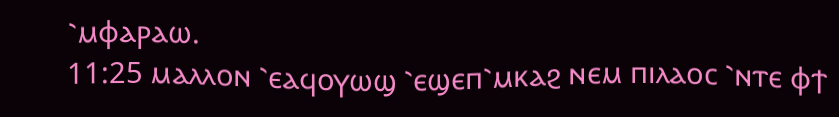⳿ⲙⲫⲁⲣⲁⲱ.
11:25 ⲙⲁⲗⲗⲟⲛ ⳿ⲉⲁϥⲟⲩⲱϣ ⳿ⲉϣⲉⲡ⳿ⲙⲕⲁϩ ⲛⲉⲙ ⲡⲓⲗⲁⲟⲥ ⳿ⲛⲧⲉ ⲫϯ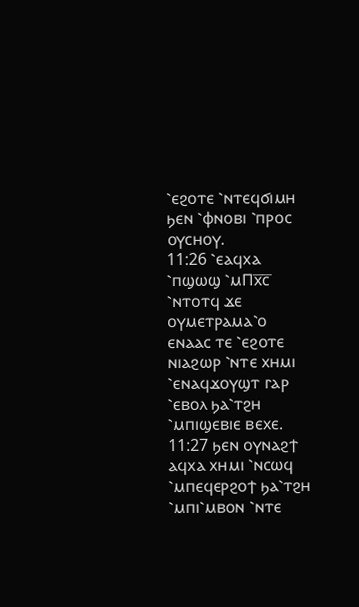⳿ⲉϩⲟⲧⲉ ⳿ⲛⲧⲉϥϭⲓⲙⲏ ϧⲉⲛ ⳿ⲫⲛⲟⲃⲓ ⳿ⲡⲣⲟⲥ ⲟⲩⲥⲏⲟⲩ.
11:26 ⳿ⲉⲁϥⲭⲁ ⳿ⲡϣⲱϣ ⳿ⲙⲠⲭ̅ⲥ̅ ⳿ⲛⲧⲟⲧϥ ϫⲉ ⲟⲩⲙⲉⲧⲣⲁⲙⲁ⳿ⲟ ⲉⲛⲁⲁⲥ ⲧⲉ ⳿ⲉϩⲟⲧⲉ ⲛⲓⲁϩⲱⲣ ⳿ⲛⲧⲉ ⲭⲏⲙⲓ ⳿ⲉⲛⲁϥϫⲟⲩϣⲧ ⲅⲁⲣ ⳿ⲉⲃⲟⲗ ϧⲁ⳿ⲧϩⲏ ⳿ⲙⲡⲓϣⲉⲃⲓⲉ ⲃⲉⲭⲉ.
11:27 ϧⲉⲛ ⲟⲩⲛⲁϩϯ ⲁϥⲭⲁ ⲭⲏⲙⲓ ⳿ⲛⲥⲱϥ ⳿ⲙⲡⲉϥⲉⲣϩⲟϯ ϧⲁ⳿ⲧϩⲏ ⳿ⲙⲡⲓ⳿ⲙⲃⲟⲛ ⳿ⲛⲧⲉ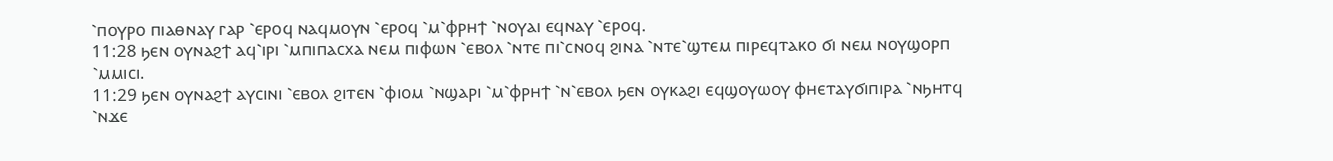⳿ⲡⲟⲩⲣⲟ ⲡⲓⲁⲑⲛⲁⲩ ⲅⲁⲣ ⳿ⲉⲣⲟϥ ⲛⲁϥⲙⲟⲩⲛ ⳿ⲉⲣⲟϥ ⳿ⲙ⳿ⲫⲣⲏϯ ⳿ⲛⲟⲩⲁⲓ ⲉϥⲛⲁⲩ ⳿ⲉⲣⲟϥ.
11:28 ϧⲉⲛ ⲟⲩⲛⲁϩϯ ⲁϥ⳿ⲓⲣⲓ ⳿ⲙⲡⲓⲡⲁⲥⲭⲁ ⲛⲉⲙ ⲡⲓⲫⲱⲛ ⳿ⲉⲃⲟⲗ ⳿ⲛⲧⲉ ⲡⲓ⳿ⲥⲛⲟϥ ϩⲓⲛⲁ ⳿ⲛⲧⲉ⳿ϣⲧⲉⲙ ⲡⲓⲣⲉϥⲧⲁⲕⲟ ϭⲓ ⲛⲉⲙ ⲛⲟⲩϣⲟⲣⲡ ⳿ⲙⲙⲓⲥⲓ.
11:29 ϧⲉⲛ ⲟⲩⲛⲁϩϯ ⲁⲩⲥⲓⲛⲓ ⳿ⲉⲃⲟⲗ ϩⲓⲧⲉⲛ ⳿ⲫⲓⲟⲙ ⳿ⲛϣⲁⲣⲓ ⳿ⲙ⳿ⲫⲣⲏϯ ⳿ⲛ⳿ⲉⲃⲟⲗ ϧⲉⲛ ⲟⲩⲕⲁϩⲓ ⲉϥϣⲟⲩⲱⲟⲩ ⲫⲏⲉⲧⲁⲩϭⲓⲡⲓⲣⲁ ⳿ⲛϧⲏⲧϥ ⳿ⲛϫⲉ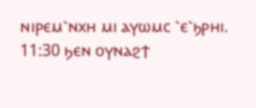ⲛⲓⲣⲉⲙ⳿ⲛⲭⲏ ⲙⲓ ⲁⲩⲱⲙⲥ ⳿ⲉ⳿ϧⲣⲏⲓ.
11:30 ϧⲉⲛ ⲟⲩⲛⲁϩϯ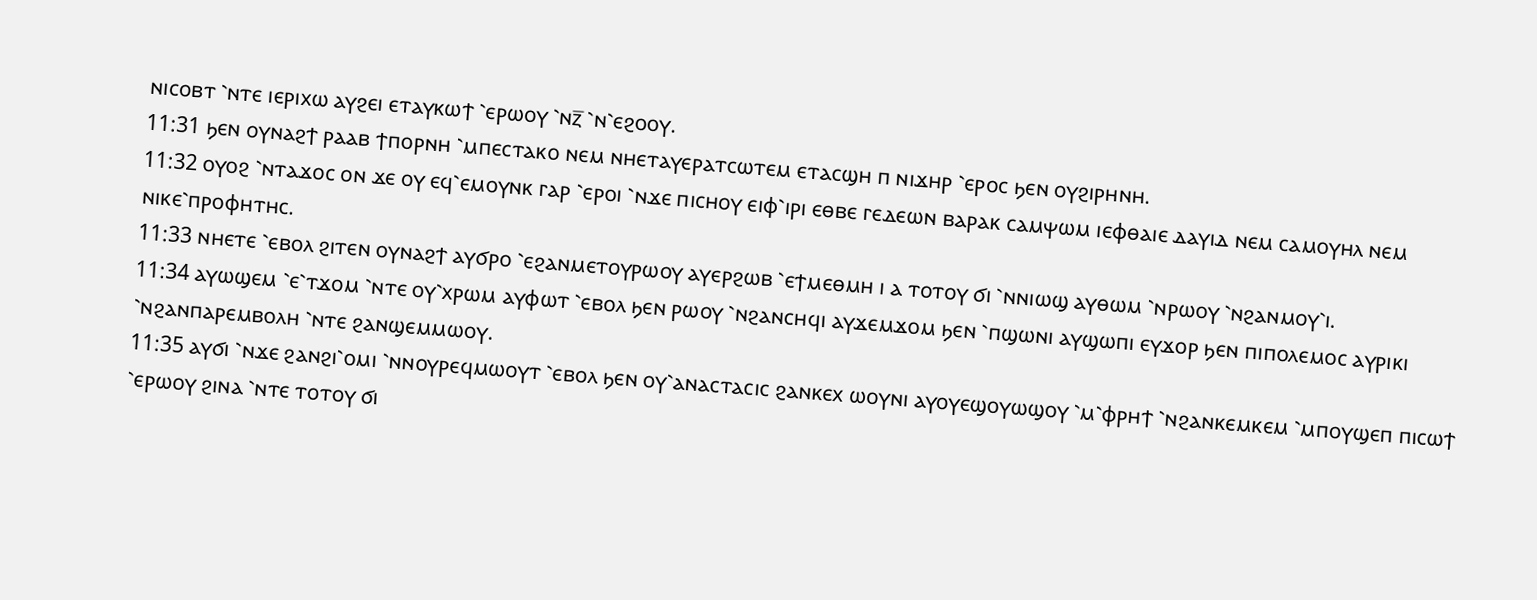ⲛⲓⲥⲟⲃⲧ ⳿ⲛⲧⲉ ⲓⲉⲣⲓⲭⲱ ⲁⲩϩⲉⲓ ⲉⲧⲁⲩⲕⲱϯ ⳿ⲉⲣⲱⲟⲩ ⳿ⲛⲍ̅ ⳿ⲛ⳿ⲉϩⲟⲟⲩ.
11:31 ϧⲉⲛ ⲟⲩⲛⲁϩϯ ⲣⲁⲁⲃ ϯⲡⲟⲣⲛⲏ ⳿ⲙⲡⲉⲥⲧⲁⲕⲟ ⲛⲉⲙ ⲛⲏⲉⲧⲁⲩⲉⲣⲁⲧⲥⲱⲧⲉⲙ ⲉⲧⲁⲥϣⲏ ⲡ ⲛⲓϫⲏⲣ ⳿ⲉⲣⲟⲥ ϧⲉⲛ ⲟⲩϩⲓⲣⲏⲛⲏ.
11:32 ⲟⲩⲟϩ ⳿ⲛⲧⲁϫⲟⲥ ⲟⲛ ϫⲉ ⲟⲩ ⲉϥ⳿ⲉⲙⲟⲩⲛⲕ ⲅⲁⲣ ⳿ⲉⲣⲟⲓ ⳿ⲛϫⲉ ⲡⲓⲥⲏⲟⲩ ⲉⲓⲫ⳿ⲓⲣⲓ ⲉⲑⲃⲉ ⲅⲉⲇⲉⲱⲛ ⲃⲁⲣⲁⲕ ⲥⲁⲙⲯⲱⲙ ⲓⲉⲫⲑⲁⲓⲉ ⲇⲁⲩⲓⲇ ⲛⲉⲙ ⲥⲁⲙⲟⲩⲏⲗ ⲛⲉⲙ ⲛⲓⲕⲉ⳿ⲡⲣⲟⲫⲏⲧⲏⲥ.
11:33 ⲛⲏⲉⲧⲉ ⳿ⲉⲃⲟⲗ ϩⲓⲧⲉⲛ ⲟⲩⲛⲁϩϯ ⲁⲩϭⲣⲟ ⳿ⲉϩⲁⲛⲙⲉⲧⲟⲩⲣⲱⲟⲩ ⲁⲩⲉⲣϩⲱⲃ ⳿ⲉϯⲙⲉⲑⲙⲏ ⲓ ⲁ ⲧⲟⲧⲟⲩ ϭⲓ ⳿ⲛⲛⲓⲱϣ ⲁⲩⲑⲱⲙ ⳿ⲛⲣⲱⲟⲩ ⳿ⲛϩⲁⲛⲙⲟⲩ⳿ⲓ.
11:34 ⲁⲩⲱϣⲉⲙ ⳿ⲉ⳿ⲧϫⲟⲙ ⳿ⲛⲧⲉ ⲟⲩ⳿ⲭⲣⲱⲙ ⲁⲩⲫⲱⲧ ⳿ⲉⲃⲟⲗ ϧⲉⲛ ⲣⲱⲟⲩ ⳿ⲛϩⲁⲛⲥⲏϥⲓ ⲁⲩϫⲉⲙϫⲟⲙ ϧⲉⲛ ⳿ⲡϣⲱⲛⲓ ⲁⲩϣⲱⲡⲓ ⲉⲩϫⲟⲣ ϧⲉⲛ ⲡⲓⲡⲟⲗⲉⲙⲟⲥ ⲁⲩⲣⲓⲕⲓ ⳿ⲛϩⲁⲛⲡⲁⲣⲉⲙⲃⲟⲗⲏ ⳿ⲛⲧⲉ ϩⲁⲛϣⲉⲙⲙⲱⲟⲩ.
11:35 ⲁⲩϭⲓ ⳿ⲛϫⲉ ϩⲁⲛϩⲓ⳿ⲟⲙⲓ ⳿ⲛⲛⲟⲩⲣⲉϥⲙⲱⲟⲩⲧ ⳿ⲉⲃⲟⲗ ϧⲉⲛ ⲟⲩ⳿ⲁⲛⲁⲥⲧⲁⲥⲓⲥ ϩⲁⲛⲕⲉⲭ ⲱⲟⲩⲛⲓ ⲁⲩⲟⲩⲉϣⲟⲩⲱϣⲟⲩ ⳿ⲙ⳿ⲫⲣⲏϯ ⳿ⲛϩⲁⲛⲕⲉⲙⲕⲉⲙ ⳿ⲙⲡⲟⲩϣⲉⲡ ⲡⲓⲥⲱϯ ⳿ⲉⲣⲱⲟⲩ ϩⲓⲛⲁ ⳿ⲛⲧⲉ ⲧⲟⲧⲟⲩ ϭⲓ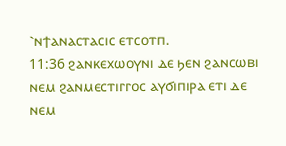⳿ⲛϯⲁⲛⲁⲥⲧⲁⲥⲓⲥ ⲉⲧⲥⲟⲧⲡ.
11:36 ϩⲁⲛⲕⲉⲭⲱⲟⲩⲛⲓ ⲇⲉ ϧⲉⲛ ϩⲁⲛⲥⲱⲃⲓ ⲛⲉⲙ ϩⲁⲛⲙⲉⲥⲧⲓⲅⲅⲟⲥ ⲁⲩϭⲓⲡⲓⲣⲁ ⲉⲧⲓ ⲇⲉ ⲛⲉⲙ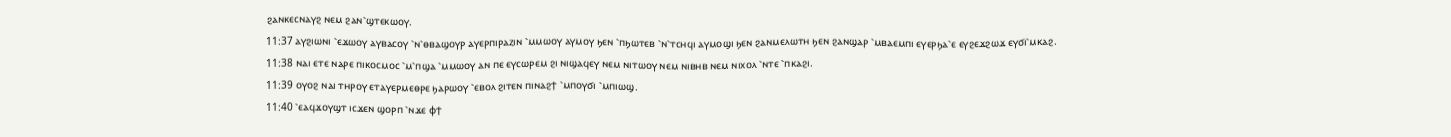ϩⲁⲛⲕⲉⲥⲛⲁⲩϩ ⲛⲉⲙ ϩⲁⲛ⳿ϣⲧⲉⲕⲱⲟⲩ.
11:37 ⲁⲩϩⲓⲱⲛⲓ ⳿ⲉϫⲱⲟⲩ ⲁⲩⲃⲁⲥⲟⲩ ⳿ⲛ⳿ⲑⲃⲁϣⲟⲩⲣ ⲁⲩⲉⲣⲡⲓⲣⲁⲍⲓⲛ ⳿ⲙⲙⲱⲟⲩ ⲁⲩⲙⲟⲩ ϧⲉⲛ ⳿ⲡϧⲱⲧⲉⲃ ⳿ⲛ⳿ⲧⲥⲏϥⲓ ⲁⲩⲙⲟϣⲓ ϧⲉⲛ ϩⲁⲛⲙⲉⲗⲱⲧⲏ ϧⲉⲛ ϩⲁⲛϣⲁⲣ ⳿ⲙⲃⲁⲉⲙⲡⲓ ⲉⲩⲉⲣϧⲁ⳿ⲉ ⲉⲩϩⲉϫϩⲱϫ ⲉⲩϭⲓ⳿ⲙⲕⲁϩ.
11:38 ⲛⲁⲓ ⲉⲧⲉ ⲛⲁⲣⲉ ⲡⲓⲕⲟⲥⲙⲟⲥ ⳿ⲙ⳿ⲡϣⲁ ⳿ⲙⲙⲱⲟⲩ ⲁⲛ ⲡⲉ ⲉⲩⲥⲱⲣⲉⲙ ϩⲓ ⲛⲓϣⲁϥⲉⲩ ⲛⲉⲙ ⲛⲓⲧⲱⲟⲩ ⲛⲉⲙ ⲛⲓⲃⲏⲃ ⲛⲉⲙ ⲛⲓⲭⲟⲗ ⳿ⲛⲧⲉ ⳿ⲡⲕⲁϩⲓ.
11:39 ⲟⲩⲟϩ ⲛⲁⲓ ⲧⲏⲣⲟⲩ ⲉⲧⲁⲩⲉⲣⲙⲉⲑⲣⲉ ϧⲁⲣⲱⲟⲩ ⳿ⲉⲃⲟⲗ ϩⲓⲧⲉⲛ ⲡⲓⲛⲁϩϯ ⳿ⲙⲡⲟⲩϭⲓ ⳿ⲙⲡⲓⲱϣ.
11:40 ⳿ⲉⲁϥϫⲟⲩϣⲧ ⲓⲥϫⲉⲛ ϣⲟⲣⲡ ⳿ⲛϫⲉ ⲫϯ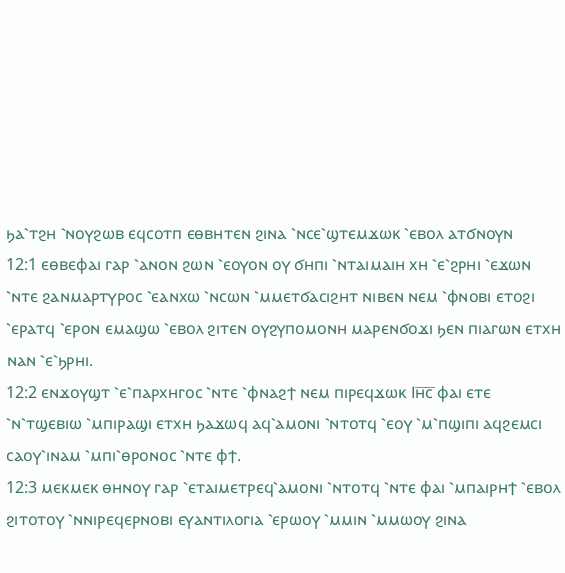ϧⲁ⳿ⲧϩⲏ ⳿ⲛⲟⲩϩⲱⲃ ⲉϥⲥⲟⲧⲡ ⲉⲑⲃⲏⲧⲉⲛ ϩⲓⲛⲁ ⳿ⲛⲥⲉ⳿ϣⲧⲉⲙϫⲱⲕ ⳿ⲉⲃⲟⲗ ⲁⲧϭⲛⲟⲩⲛ
12:1 ⲉⲑⲃⲉⲫⲁⲓ ⲅⲁⲣ ⳿ⲁⲛⲟⲛ ϩⲱⲛ ⳿ⲉⲟⲩⲟⲛ ⲟⲩ ϭⲏⲡⲓ ⳿ⲛⲧⲁⲓⲙⲁⲓⲏ ⲭⲏ ⳿ⲉ⳿ϩⲣⲏⲓ ⳿ⲉϫⲱⲛ ⳿ⲛⲧⲉ ϩⲁⲛⲙⲁⲣⲧⲩⲣⲟⲥ ⳿ⲉⲁⲛⲭⲱ ⳿ⲛⲥⲱⲛ ⳿ⲙⲙⲉⲧϭⲁⲥⲓϩⲏⲧ ⲛⲓⲃⲉⲛ ⲛⲉⲙ ⳿ⲫⲛⲟⲃⲓ ⲉⲧⲟϩⲓ ⳿ⲉⲣⲁⲧϥ ⳿ⲉⲣⲟⲛ ⲉⲙⲁϣⲱ ⳿ⲉⲃⲟⲗ ϩⲓⲧⲉⲛ ⲟⲩϩⲩⲡⲟⲙⲟⲛⲏ ⲙⲁⲣⲉⲛϭⲟϫⲓ ϧⲉⲛ ⲡⲓⲁⲅⲱⲛ ⲉⲧⲭⲏ ⲛⲁⲛ ⳿ⲉ⳿ϧⲣⲏⲓ.
12:2 ⲉⲛϫⲟⲩϣⲧ ⳿ⲉ⳿ⲡⲁⲣⲭⲏⲅⲟⲥ ⳿ⲛⲧⲉ ⳿ⲫⲛⲁϩϯ ⲛⲉⲙ ⲡⲓⲣⲉϥϫⲱⲕ Ⲓⲏ̅ⲥ̅ ⲫⲁⲓ ⲉⲧⲉ ⳿ⲛ⳿ⲧϣⲉⲃⲓⲱ ⳿ⲙⲡⲓⲣⲁϣⲓ ⲉⲧⲭⲏ ϧⲁϫⲱϥ ⲁϥ⳿ⲁⲙⲟⲛⲓ ⳿ⲛⲧⲟⲧϥ ⳿ⲉⲟⲩ ⳿ⲙ⳿ⲡϣⲓⲡⲓ ⲁϥϩⲉⲙⲥⲓ ⲥⲁⲟⲩ⳿ⲓⲛⲁⲙ ⳿ⲙⲡⲓ⳿ⲑⲣⲟⲛⲟⲥ ⳿ⲛⲧⲉ ⲫϯ.
12:3 ⲙⲉⲕⲙⲉⲕ ⲑⲏⲛⲟⲩ ⲅⲁⲣ ⳿ⲉⲧⲁⲓⲙⲉⲧⲣⲉϥ⳿ⲁⲙⲟⲛⲓ ⳿ⲛⲧⲟⲧϥ ⳿ⲛⲧⲉ ⲫⲁⲓ ⳿ⲙⲡⲁⲓⲣⲏϯ ⳿ⲉⲃⲟⲗ ϩⲓⲧⲟⲧⲟⲩ ⳿ⲛⲛⲓⲣⲉϥⲉⲣⲛⲟⲃⲓ ⲉⲩⲁⲛⲧⲓⲗⲟⲅⲓⲁ ⳿ⲉⲣⲱⲟⲩ ⳿ⲙⲙⲓⲛ ⳿ⲙⲙⲱⲟⲩ ϩⲓⲛⲁ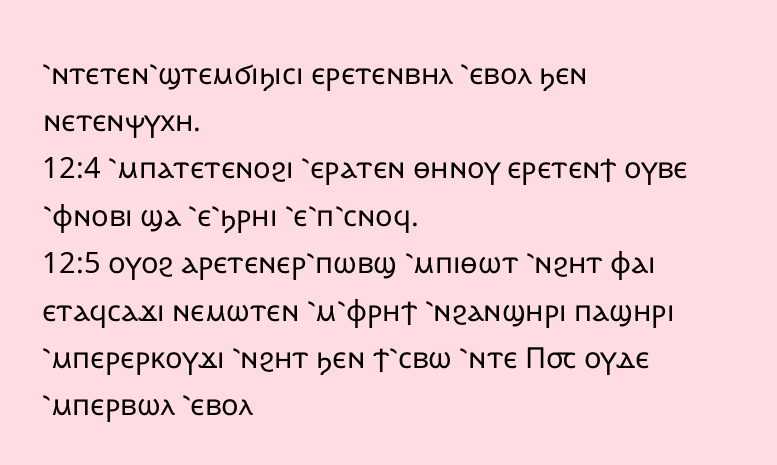⳿ⲛⲧⲉⲧⲉⲛ⳿ϣⲧⲉⲙϭⲓϧⲓⲥⲓ ⲉⲣⲉⲧⲉⲛⲃⲏⲗ ⳿ⲉⲃⲟⲗ ϧⲉⲛ ⲛⲉⲧⲉⲛⲯⲩⲭⲏ.
12:4 ⳿ⲙⲡⲁⲧⲉⲧⲉⲛⲟϩⲓ ⳿ⲉⲣⲁⲧⲉⲛ ⲑⲏⲛⲟⲩ ⲉⲣⲉⲧⲉⲛϯ ⲟⲩⲃⲉ ⳿ⲫⲛⲟⲃⲓ ϣⲁ ⳿ⲉ⳿ϧⲣⲏⲓ ⳿ⲉ⳿ⲡ⳿ⲥⲛⲟϥ.
12:5 ⲟⲩⲟϩ ⲁⲣⲉⲧⲉⲛⲉⲣ⳿ⲡⲱⲃϣ ⳿ⲙⲡⲓⲑⲱⲧ ⳿ⲛϩⲏⲧ ⲫⲁⲓ ⲉⲧⲁϥⲥⲁϫⲓ ⲛⲉⲙⲱⲧⲉⲛ ⳿ⲙ⳿ⲫⲣⲏϯ ⳿ⲛϩⲁⲛϣⲏⲣⲓ ⲡⲁϣⲏⲣⲓ ⳿ⲙⲡⲉⲣⲉⲣⲕⲟⲩϫⲓ ⳿ⲛϩⲏⲧ ϧⲉⲛ ϯ⳿ⲥⲃⲱ ⳿ⲛⲧⲉ Ⲡ⳪ ⲟⲩⲇⲉ ⳿ⲙⲡⲉⲣⲃⲱⲗ ⳿ⲉⲃⲟⲗ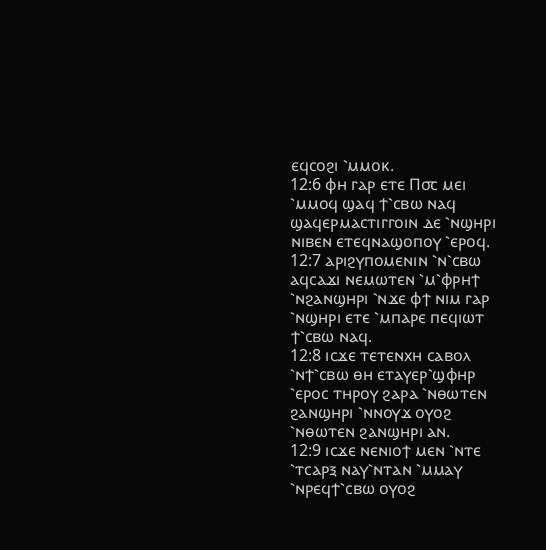ⲉϥⲥⲟϩⲓ ⳿ⲙⲙⲟⲕ.
12:6 ⲫⲏ ⲅⲁⲣ ⲉⲧⲉ Ⲡ⳪ ⲙⲉⲓ ⳿ⲙⲙⲟϥ ϣⲁϥ ϯ⳿ⲥⲃⲱ ⲛⲁϥ ϣⲁϥⲉⲣⲙⲁⲥⲧⲓⲅⲅⲟⲓⲛ ⲇⲉ ⳿ⲛϣⲏⲣⲓ ⲛⲓⲃⲉⲛ ⲉⲧⲉϥⲛⲁϣⲟⲡⲟⲩ ⳿ⲉⲣⲟϥ.
12:7 ⲁⲣⲓϩⲩⲡⲟⲙⲉⲛⲓⲛ ⳿ⲛ⳿ⲥⲃⲱ ⲁϥⲥⲁϫⲓ ⲛⲉⲙⲱⲧⲉⲛ ⳿ⲙ⳿ⲫⲣⲏϯ ⳿ⲛϩⲁⲛϣⲏⲣⲓ ⳿ⲛϫⲉ ⲫϯ ⲛⲓⲙ ⲅⲁⲣ ⳿ⲛϣⲏⲣⲓ ⲉⲧⲉ ⳿ⲙⲡⲁⲣⲉ ⲡⲉϥⲓⲱⲧ ϯ⳿ⲥⲃⲱ ⲛⲁϥ.
12:8 ⲓⲥϫⲉ ⲧⲉⲧⲉⲛⲭⲏ ⲥⲁⲃⲟⲗ ⳿ⲛϯ⳿ⲥⲃⲱ ⲑⲏ ⲉⲧⲁⲩⲉⲣ⳿ϣⲫⲏⲣ ⳿ⲉⲣⲟⲥ ⲧⲏⲣⲟⲩ ϩⲁⲣⲁ ⳿ⲛⲑⲱⲧⲉⲛ ϩⲁⲛϣⲏⲣⲓ ⳿ⲛⲛⲟⲩϫ ⲟⲩⲟϩ ⳿ⲛⲑⲱⲧⲉⲛ ϩⲁⲛϣⲏⲣⲓ ⲁⲛ.
12:9 ⲓⲥϫⲉ ⲛⲉⲛⲓⲟϯ ⲙⲉⲛ ⳿ⲛⲧⲉ ⳿ⲧⲥⲁⲣⲝ ⲛⲁⲩ⳿ⲛⲧⲁⲛ ⳿ⲙⲙⲁⲩ ⳿ⲛⲣⲉϥϯ⳿ⲥⲃⲱ ⲟⲩⲟϩ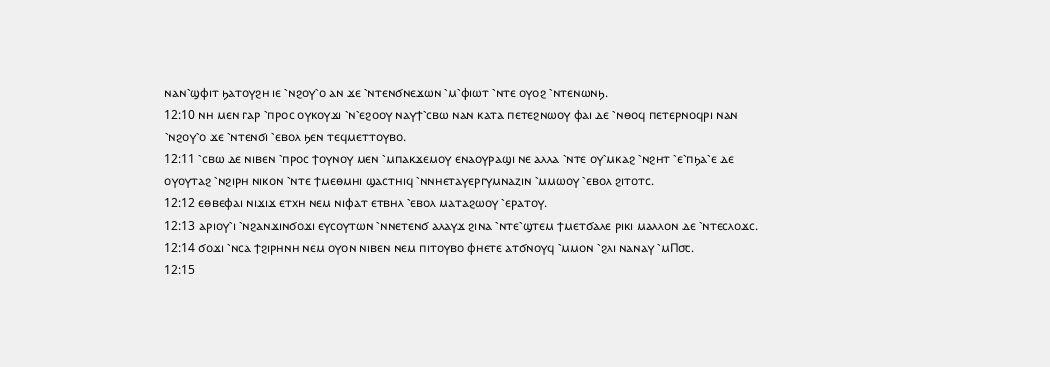ⲛⲁⲛ⳿ϣⲫⲓⲧ ϧⲁⲧⲟⲩϩⲏ ⲓⲉ ⳿ⲛϩⲟⲩ⳿ⲟ ⲁⲛ ϫⲉ ⳿ⲛⲧⲉⲛϭⲛⲉϫⲱⲛ ⳿ⲙ⳿ⲫⲓⲱⲧ ⳿ⲛⲧⲉ ⲟⲩⲟϩ ⳿ⲛⲧⲉⲛⲱⲛϧ.
12:10 ⲛⲏ ⲙⲉⲛ ⲅⲁⲣ ⳿ⲡⲣⲟⲥ ⲟⲩⲕⲟⲩϫⲓ ⳿ⲛ⳿ⲉϩⲟⲟⲩ ⲛⲁⲩϯ⳿ⲥⲃⲱ ⲛⲁⲛ ⲕⲁⲧⲁ ⲡⲉⲧⲉϩⲛⲱⲟⲩ ⲫⲁⲓ ⲇⲉ ⳿ⲛⲑⲟϥ ⲡⲉⲧⲉⲣⲛⲟϥⲣⲓ ⲛⲁⲛ ⳿ⲛϩⲟⲩ⳿ⲟ ϫⲉ ⳿ⲛⲧⲉⲛϭⲓ ⳿ⲉⲃⲟⲗ ϧⲉⲛ ⲧⲉϥⲙⲉⲧⲧⲟⲩⲃⲟ.
12:11 ⳿ⲥⲃⲱ ⲇⲉ ⲛⲓⲃⲉⲛ ⳿ⲡⲣⲟⲥ ϯⲟⲩⲛⲟⲩ ⲙⲉⲛ ⳿ⲙⲡⲁⲕϫⲉⲙⲟⲩ ⲉⲛⲁⲟⲩⲣⲁϣⲓ ⲛⲉ ⲁⲗⲗⲁ ⳿ⲛⲧⲉ ⲟⲩ⳿ⲙⲕⲁϩ ⳿ⲛϩⲏⲧ ⳿ⲉ⳿ⲡϧⲁ⳿ⲉ ⲇⲉ ⲟⲩⲟⲩⲧⲁϩ ⳿ⲛϩⲓⲣⲏ ⲛⲓⲕⲟⲛ ⳿ⲛⲧⲉ ϯⲙⲉⲑⲙⲏⲓ ϣⲁⲥⲧⲏⲓϥ ⳿ⲛⲛⲏⲉⲧⲁⲩⲉⲣⲅⲩⲙⲛⲁⲍⲓⲛ ⳿ⲙⲙⲱⲟⲩ ⳿ⲉⲃⲟⲗ ϩⲓⲧⲟⲧⲥ.
12:12 ⲉⲑⲃⲉⲫⲁⲓ ⲛⲓϫⲓϫ ⲉⲧⲭⲏ ⲛⲉⲙ ⲛⲓⲫⲁⲧ ⲉⲧⲃⲏⲗ ⳿ⲉⲃⲟⲗ ⲙⲁⲧⲁϩⲱⲟⲩ ⳿ⲉⲣⲁⲧⲟⲩ.
12:13 ⲁⲣⲓⲟⲩ⳿ⲓ ⳿ⲛϩⲁⲛϫⲓⲛϭⲟϫⲓ ⲉⲩⲥⲟⲩⲧⲱⲛ ⳿ⲛⲛⲉⲧⲉⲛϭ ⲁⲗⲁⲩϫ ϩⲓⲛⲁ ⳿ⲛⲧⲉ⳿ϣⲧⲉⲙ ϯⲙⲉⲧϭⲁⲗⲉ ⲣⲓⲕⲓ ⲙⲁⲗⲗⲟⲛ ⲇⲉ ⳿ⲛⲧⲉⲥⲗⲟϫⲥ.
12:14 ϭⲟϫⲓ ⳿ⲛⲥⲁ ϯϩⲓⲣⲏⲛⲏ ⲛⲉⲙ ⲟⲩⲟⲛ ⲛⲓⲃⲉⲛ ⲛⲉⲙ ⲡⲓⲧⲟⲩⲃⲟ ⲫⲏⲉⲧⲉ ⲁⲧϭⲛⲟⲩϥ ⳿ⲙⲙⲟⲛ ⳿ϩⲗⲓ ⲛⲁⲛⲁⲩ ⳿ⲙⲠ⳪.
12:15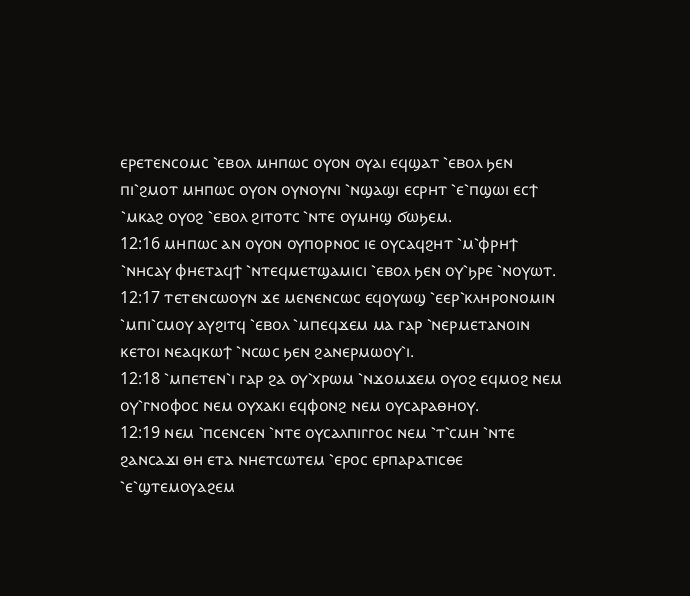ⲉⲣⲉⲧⲉⲛⲥⲟⲙⲥ ⳿ⲉⲃⲟⲗ ⲙⲏⲡⲱⲥ ⲟⲩⲟⲛ ⲟⲩⲁⲓ ⲉϥϣⲁⲧ ⳿ⲉⲃⲟⲗ ϧⲉⲛ ⲡⲓ⳿ϩⲙⲟⲧ ⲙⲏⲡⲱⲥ ⲟⲩⲟⲛ ⲟⲩⲛⲟⲩⲛⲓ ⳿ⲛϣⲁϣⲓ ⲉⲥⲣⲏⲧ ⳿ⲉ⳿ⲡϣⲱⲓ ⲉⲥϯ ⳿ⲙⲕⲁϩ ⲟⲩⲟϩ ⳿ⲉⲃⲟⲗ ϩⲓⲧⲟⲧⲥ ⳿ⲛⲧⲉ ⲟⲩⲙⲏϣ ϭⲱϧⲉⲙ.
12:16 ⲙⲏⲡⲱⲥ ⲁⲛ ⲟⲩⲟⲛ ⲟⲩⲡⲟⲣⲛⲟⲥ ⲓⲉ ⲟⲩⲥⲁϥϩⲏⲧ ⳿ⲙ⳿ⲫⲣⲏϯ ⳿ⲛⲏⲥⲁⲩ ⲫⲏⲉⲧⲁϥϯ ⳿ⲛⲧⲉϥⲙⲉⲧϣⲁⲙⲓⲥⲓ ⳿ⲉⲃⲟⲗ ϧⲉⲛ ⲟⲩ⳿ϧⲣⲉ ⳿ⲛⲟⲩⲱⲧ.
12:17 ⲧⲉⲧⲉⲛⲥⲱⲟⲩⲛ ϫⲉ ⲙⲉⲛⲉⲛⲥⲱⲥ ⲉϥⲟⲩⲱϣ ⳿ⲉⲉⲣ⳿ⲕⲗⲏⲣⲟⲛⲟⲙⲓⲛ ⳿ⲙⲡⲓ⳿ⲥⲙⲟⲩ ⲁⲩϩⲓⲧϥ ⳿ⲉⲃⲟⲗ ⳿ⲙⲡⲉϥϫⲉⲙ ⲙⲁ ⲅⲁⲣ ⳿ⲛⲉⲣⲙⲉⲧⲁⲛⲟⲓⲛ ⲕⲉⲧⲟⲓ ⲛⲉⲁϥⲕⲱϯ ⳿ⲛⲥⲱⲥ ϧⲉⲛ ϩⲁⲛⲉⲣⲙⲱⲟⲩ⳿ⲓ.
12:18 ⳿ⲙⲡⲉⲧⲉⲛ⳿ⲓ ⲅⲁⲣ ϩⲁ ⲟⲩ⳿ⲭⲣⲱⲙ ⳿ⲛϫⲟⲙϫⲉⲙ ⲟⲩⲟϩ ⲉϥⲙⲟϩ ⲛⲉⲙ ⲟⲩ⳿ⲅⲛⲟⲫⲟⲥ ⲛⲉⲙ ⲟⲩⲭⲁⲕⲓ ⲉϥⲫⲟⲛϩ ⲛⲉⲙ ⲟⲩⲥⲁⲣⲁⲑⲏⲟⲩ.
12:19 ⲛⲉⲙ ⳿ⲡⲥⲉⲛⲥⲉⲛ ⳿ⲛⲧⲉ ⲟⲩⲥⲁⲗⲡⲓⲅⲅⲟⲥ ⲛⲉⲙ ⳿ⲧ⳿ⲥⲙⲏ ⳿ⲛⲧⲉ ϩⲁⲛⲥⲁϫⲓ ⲑⲏ ⲉⲧⲁ ⲛⲏⲉⲧⲥⲱⲧⲉⲙ ⳿ⲉⲣⲟⲥ ⲉⲣⲡⲁⲣⲁⲧⲓⲥⲑⲉ ⳿ⲉ⳿ϣⲧⲉⲙⲟⲩⲁϩⲉⲙ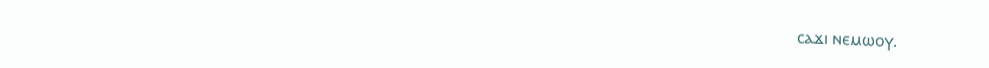ⲥⲁϫⲓ ⲛⲉⲙⲱⲟⲩ.